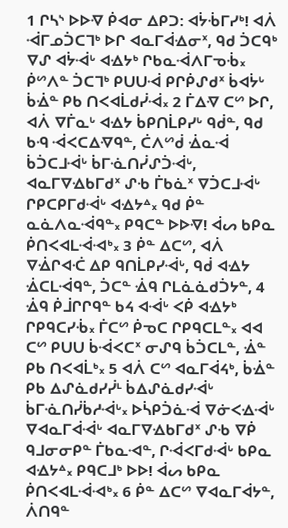1 ᒋᓴᔅ ᐅᐅᐌ ᑮᐊᓂ ᐃᑭᑐ: ᐊᔮᒀᒥᓯᒃ! ᐊᐲ ᐙᒥᓄᑑᑕᒣᒃ ᐅᒋ ᐊᓇᒥᐋᐎᓂᕽ, ᑫᑯ ᑑᑕᑫᒃ ᐁᔑ ᐊᔮᐙᒡ ᐊᐎᔭᒃ ᒋᑲᓇᐙᐱᒥᓀᒀ᙮ ᑮᔥᐱᓐ ᑑᑕᒣᒃ ᑭᑌᑌᐙ ᑭᒋᑮᔑᑯᕽ ᑳᐊᔮᒡ ᑳᐐᓐ ᑭᑲ ᑎᐸᐊᒫᑯᓰᐙ᙮ 2 ᒦᐃᐌ ᑕᔥ ᐅᒋ, ᐊᐲ ᐁᒦᓇᒡ ᐊᐎᔭ ᑳᑭᑎᒫᑭᓯᒡ ᑫᑰᓐ, ᑫᑯ ᑲᑴ ᐙᐸᑕᐃᐌᑫᓐ, ᑖᐱᔥᑰ ᐐᓇᐙ ᑳᑑᑕᒧᐙᒡ ᑳᒥᓍᑎᓰᔑᑑᐙᒡ, ᐊᓇᒥᐁᐎᑲᒥᑯᕽ ᔑᑾ ᒦᑲᓈᕽ ᐁᑑᑕᒧᐙᒡ ᒋᑭᑕᑭᒥᑯᐙᒡ ᐊᐎᔭᐞ᙮ ᑫᑯ ᑮᓐ ᓇᓈᐱᓇᐙᑫᓐ᙮ ᑭᑫᑕᓐ ᐅᐅᐌ! ᐋᔕ ᑲᑭᓇ ᑮᑎᐸᐊᒪᐙᐗᒃ᙮ 3 ᑮᓐ ᐃᑕᔥ, ᐊᐲ ᐁᐐᒋᐊᑣ ᐃᑭ ᑫᑎᒫᑭᓯᐙᒡ, ᑫᑰ ᐊᐎᔭ ᐐᑕᒪᐙᑫᓐ, ᑑᑕᓐ ᐐᑫ ᒋᒪᓈᓈᑯᑑᔭᓐ, 4 ᐐᑫ ᑮᒨᒋᒋᑫᓐ ᑲᔦ ᐊᐙᒡ ᐸᑮ ᐊᐎᔭᒃ ᒋᑭᑫᑕᓯᒀ᙮ ᒦᑕᔥ ᑮᓀᑕ ᒋᑭᑫᑕᒪᓐ᙮ ᐊᐊ ᑕᔥ ᑭᑌᑌ ᑳᐙᐸᑕᕽ ᓂᔑᑫ ᑳᑑᑕᒪᓐ, ᐐᓐ ᑭᑲ ᑎᐸᐊᒫᒃ᙮ 5 ᐊᐲ ᑕᔥ ᐊᓇᒥᐋᔦᒃ, ᑳᐐᓐ ᑭᑲ ᐃᔑᓈᑯᓯᓰᒻ ᑳᐃᔑᓈᑯᓯᐙᒡ ᑳᒥᓍᑎᓰᑳᓱᐙᒡ᙮ ᐅᓵᑭᑑᓈᐙ ᐁᓃᐸᐎᐙᒡ ᐁᐊᓇᒥᐋᐙᒡ ᐊᓇᒥᐁᐎᑲᒥᑯᕽ ᔑᑾ ᐁᑮ ᑫᒧᓂᓂᑭᓐ ᒦᑲᓇᐗᓐ, ᒋᐙᐸᒥᑯᐙᒡ ᑲᑭᓇ ᐊᐎᔭᐞ᙮ ᑭᑫᑕᒧᒃ ᐅᐅ! ᐋᔕ ᑲᑭᓇ ᑮᑎᐸᐊᒪᐙᐗᒃ᙮ 6 ᑮᓐ ᐃᑕᔥ ᐁᐊᓇᒥᐋᔭᓐ, ᐲᑎᑫᓐ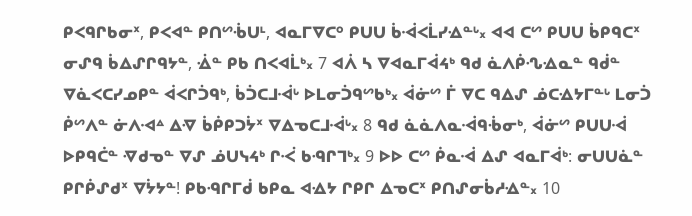ᑭᐸᑫᒋᑲᓂᕽ, ᑭᐸᐊᓐ ᑭᑎᔥᒀᑌᒻ, ᐊᓇᒥᐁᑕᐤ ᑭᑌᑌ ᑳᐙᐸᒫᓯᐎᓐᒡ᙮ ᐊᐊ ᑕᔥ ᑭᑌᑌ ᑳᑭᑫᑕᕽ ᓂᔑᑫ ᑳᐃᔑᒋᑫᔭᓐ, ᐐᓐ ᑭᑲ ᑎᐸᐊᒫᒃ᙮ 7 ᐊᐲ ᓴ ᐁᐊᓇᒥᐋᔦᒃ ᑫᑯ ᓈᐱᑮᔗᐎᓇᓐ ᑫᑰᓐ ᐁᓈᐸᑕᓯᓄᑭᓐ ᐋᐸᒋᑑᑫᒃ, ᑳᑑᑕᒧᐙᒡ ᐅᒪᓂᑑᑫᔥᑲᒃ᙮ ᐋᓃᔥ ᒦ ᐁᑕ ᑫᐃᔑ ᓅᑕᐎᔭᒥᓐᒡ ᒪᓂᑑ ᑮᔥᐱᓐ ᓃᐱᐗᐞ ᐃᐌ ᑳᑮᑭᑐᔮᕽ ᐁᐃᓀᑕᒧᐙᒡ᙮ 8 ᑫᑯ ᓈᓈᐱᓇᐙᑫᒀᓂᒃ, ᐋᓃᔥ ᑭᑌᑌᐙ ᐅᑭᑫᑖᓐ ᐌᑯᓀᓐ ᐁᔑ ᓅᑌᓭᔦᒃ ᒋᑆ ᑲᑴᒋᒣᒃ᙮ 9 ᐅᐅ ᑕᔥ ᑮᓇᐙ ᐃᔑ ᐊᓇᒥᐋᒃ: ᓂᑌᑌᓈᓐ ᑭᒋᑮᔑᑯᕽ ᐁᔮᔭᓐ! ᑭᑲᑴᒋᒥᑰ ᑲᑭᓇ ᐊᐎᔭ ᒋᑭᒋ ᐃᓀᑕᕽ ᑭᑎᔑᓂᑳᓱᐎᓐ᙮ 10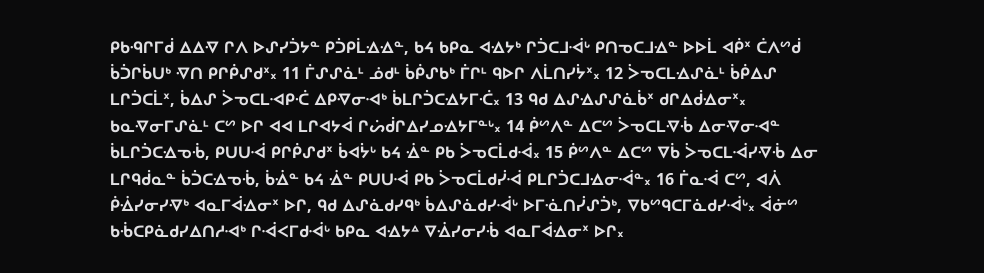ᑭᑲᑴᒋᒥᑰ ᐃᐃᐌ ᒋᐱ ᐅᔑᓯᑑᔭᓐ ᑭᑑᑭᒫᐎᐎᓐ, ᑲᔦ ᑲᑭᓇ ᐊᐎᔭᒃ ᒋᑑᑕᒧᐙᒡ ᑭᑎᓀᑕᒧᐎᓐ ᐅᐅᒫ ᐊᑮᕽ ᑖᐱᔥᑰ ᑳᑑᒋᑳᑌᒃ ᐌᑎ ᑭᒋᑮᔑᑯᕽ᙮ 11 ᒦᔑᔑᓈᒻ ᓅᑯᒻ ᑳᑮᔑᑲᒃ ᒦᒋᒻ ᑫᐅᒋ ᐱᒫᑎᓯᔮᕽ᙮ 12 ᐴᓀᑕᒪᐎᔑᓈᒻ ᑳᑮᐃᔑ ᒪᒋᑑᑕᒫᕽ, ᑳᐃᔑ ᐴᓀᑕᒪᐗᑭᑣ ᐃᑭᐌᓂᐗᒃ ᑳᒪᒋᑑᑕᐎᔭᒥᑣ᙮ 13 ᑫᑯ ᐃᔑᐎᔑᔑᓈᑳᕽ ᑯᒋᐃᑰᐎᓂᕽ᙮ ᑲᓇᐌᓂᒥᔑᓈᒻ ᑕᔥ ᐅᒋ ᐊᐊ ᒪᒋᐊᔭᐋ ᒋᔖᑰᒋᐃᓯᓄᐎᔭᒥᓐᒡ᙮ 14 ᑮᔥᐱᓐ ᐃᑕᔥ ᐴᓀᑕᒪᐌᒀ ᐃᓂᐌᓂᐗᓐ ᑳᒪᒋᑑᑕᐎᓀᒀ, ᑭᑌᑌᐙ ᑭᒋᑮᔑᑯᕽ ᑳᐊᔮᒡ ᑲᔦ ᐐᓐ ᑭᑲ ᐴᓀᑕᒫᑯᐙ᙮ 15 ᑮᔥᐱᓐ ᐃᑕᔥ ᐁᑳ ᐴᓀᑕᒪᐙᓯᐌᒀ ᐃᓂ ᒪᒋᑫᑰᓇᓐ ᑳᑑᑕᐎᓀᒀ, ᑳᐐᓐ ᑲᔦ ᐐᓐ ᑭᑌᑌᐙ ᑭᑲ ᐴᓀᑕᒫᑯᓰᐙ ᑭᒪᒋᑑᑕᒧᐎᓂᐙᓐ᙮ 16 ᒦᓇᐙ ᑕᔥ, ᐊᐲ ᑮᐐᓯᓂᓯᐌᒃ ᐊᓇᒥᐋᐎᓂᕽ ᐅᒋ, ᑫᑯ ᐃᔑᓈᑯᓯᑫᒃ ᑳᐃᔑᓈᑯᓯᐙᒡ ᐅᒥᓍᑎᓰᔑᑑᒃ, ᐁᑲᔥᑫᑕᒥᓈᑯᓯᐙᒡ᙮ ᐋᓃᔥ ᑲᒀᑕᑭᓈᑯᓯᐃᑎᓱᐗᒃ ᒋᐙᐸᒥᑯᐙᒡ ᑲᑭᓇ ᐊᐎᔭᐞ ᐁᐐᓯᓂᓯᒀ ᐊᓇᒥᐋᐎᓂᕽ ᐅᒋ᙮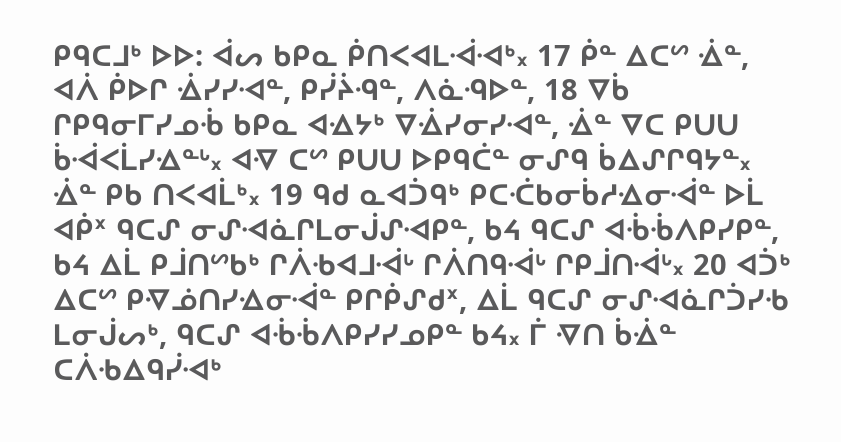ᑭᑫᑕᒧᒃ ᐅᐅ: ᐋᔕ ᑲᑭᓇ ᑮᑎᐸᐊᒪᐙᐗᒃ᙮ 17 ᑮᓐ ᐃᑕᔥ ᐐᓐ, ᐊᐲ ᑮᐅᒋ ᐐᓯᓯᐗᓐ, ᑭᓰᔩᑴᓐ, ᐱᓈᑴᐅᓐ, 18 ᐁᑳ ᒋᑭᑫᓂᒥᓯᓄᒀ ᑲᑭᓇ ᐊᐎᔭᒃ ᐁᐐᓯᓂᓯᐗᓐ, ᐐᓐ ᐁᑕ ᑭᑌᑌ ᑳᐙᐸᒫᓯᐎᓐᒡ᙮ ᐊᐌ ᑕᔥ ᑭᑌᑌ ᐅᑭᑫᑖᓐ ᓂᔑᑫ ᑳᐃᔑᒋᑫᔭᓐ᙮ ᐐᓐ ᑭᑲ ᑎᐸᐊᒫᒃ᙮ 19 ᑫᑯ ᓇᐊᑑᑫᒃ ᑭᑕᑣᑲᓂᑳᓱᐎᓂᐙᓐ ᐅᒫ ᐊᑮᕽ ᑫᑕᔑ ᓂᔑᐗᓈᒋᒪᓂᒎᔑᐗᑭᓐ, ᑲᔦ ᑫᑕᔑ ᐊᒀᒀᐱᑭᓯᑭᓐ, ᑲᔦ ᐃᒫ ᑭᒨᑎᔥᑲᒃ ᒋᐲᑾᐊᒧᐙᒡ ᒋᐲᑎᑫᐙᒡ ᒋᑭᒨᑎᐙᒡ᙮ 20 ᐊᑑᒃ ᐃᑕᔥ ᑭᐌᓅᑎᓯᐎᓂᐙᓐ ᑭᒋᑮᔑᑯᕽ, ᐃᒫ ᑫᑕᔑ ᓂᔑᐗᓈᒋᑑᓯᑾ ᒪᓂᒎᔕᒃ, ᑫᑕᔑ ᐊᒀᒀᐱᑭᓯᓯᓄᑭᓐ ᑲᔦ᙮ ᒦ ᐌᑎ ᑳᐐᓐ ᑕᐲᑾᐃᑫᓰᐗᒃ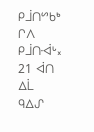ᑭᒨᑎᔥᑲᒃ ᒋᐱ ᑭᒨᑎᐙᒡ᙮ 21 ᐋᑎ ᐃᒫ ᑫᐃᔑ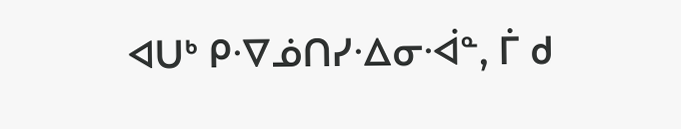ᐊᑌᒃ ᑭᐌᓅᑎᓯᐎᓂᐙᓐ, ᒦ ᑯ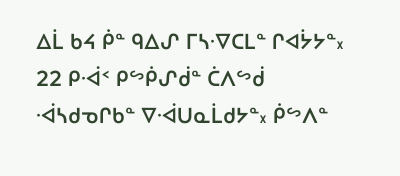ᐃᒫ ᑲᔦ ᑮᓐ ᑫᐃᔑ ᒥᓴᐌᑕᒪᓐ ᒋᐊᔮᔭᓐ᙮ 22 ᑭᐙᑉ ᑭᔥᑮᔑᑰᓐ ᑖᐱᔥᑰ ᐙᓴᑯᓀᒋᑲᓐ ᐁᐙᑌᓇᒫᑯᔭᓐ᙮ ᑮᔥᐱᓐ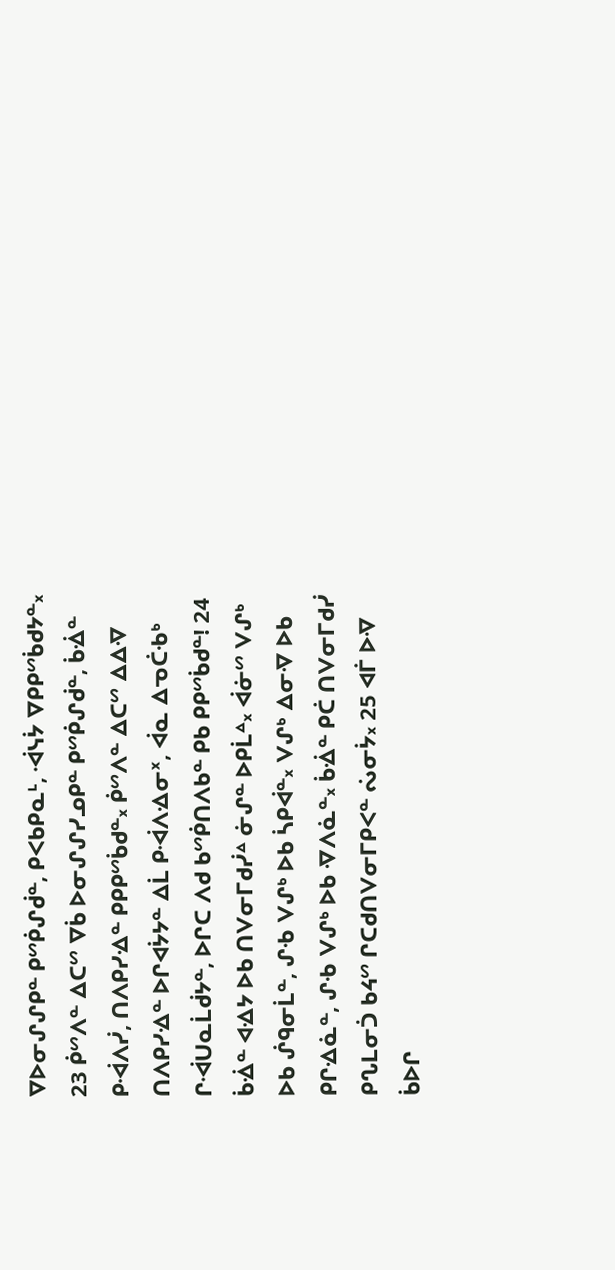ᐁᐅᓂᔑᔑᑭᓐ ᑭᔥᑮᔑᑰᓐ, ᑭᐸᑲᑭᓇᒻ, ᐙᓭᔮ ᐁᑭᑭᔥᑳᑯᔭᓐ᙮ 23 ᑮᔥᐱᓐ ᐃᑕᔥ ᐁᑳ ᐅᓂᔑᔑᓯᓄᑭᓐ ᑭᔥᑮᔑᑰᓐ, ᑳᐐᓐ ᑭᐙᐱᓰ, ᑎᐱᑭᓯᐎᓐ ᑭᑭᑭᔥᑳᑯᓐ᙮ ᑮᔥᐱᓐ ᐃᑕᔥ ᐃᐃᐌ ᑎᐱᑭᓯᐎᓐ ᐅᒋᐊᔮᔭᓐ ᐃᒫ ᑭᐙᐱᐎᓂᕽ, ᐋᓇ ᐃᓀᑖᑾᒃ ᒋᐙᑌᓇᒫᑰᔭᓐ, ᐅᒋᑕ ᐱᑯ ᑲᔥᑮᑎᐱᑲᓐ ᑭᑲ ᑭᑭᔥᑳᑯᓐ! 24 ᑳᐐᓐ ᐊᐎᔭ ᐅᑲ ᑎᐯᓂᒥᑯᓰᐞ ᓃᔑᓐ ᐅᑭᒫᐞ᙮ ᐋᓃᔥ ᐯᔑᒃ ᐅᑲ ᔒᑫᓂᒫᓐ, ᔑᑾ ᐯᔑᒃ ᐅᑲ ᓵᑭᐋᓐ᙮ ᐯᔑᒃ ᐃᓂᐌ ᐅᑲ ᑭᒋᐎᓈᓐ, ᔑᑾ ᐯᔑᒃ ᐅᑲ ᐌᐱᓈᓐ᙮ ᑳᐐᓐ ᑭᑖ ᑎᐯᓂᒥᑯᓰ ᑭᔐᒪᓂᑑ ᑲᔦᔥ ᒋᑕᑯᑎᐯᓂᒥᑭᐸᓐ ᔔᓂᔮ᙮ 25 ᐊᒦ ᐅᐌ ᑳᐅᒋ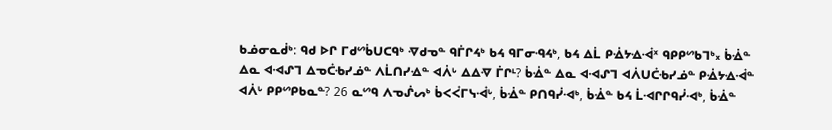ᑲᓅᓂᓇᑰᒃ: ᑫᑯ ᐅᒋ ᒥᑯᔥᑳᑌᑕᑫᒃ ᐌᑯᓀᓐ ᑫᒦᒋᔦᒃ ᑲᔦ ᑫᒥᓂᑴᔦᒃ, ᑲᔦ ᐃᒫ ᑭᐐᔭᐎᐙᕽ ᑫᑭᑭᔥᑲᒣᒃ᙮ ᑳᐐᓐ ᐃᓇ ᐊᐗᔑᒣ ᐃᓀᑖᑾᓯᓅᓐ ᐱᒫᑎᓯᐎᓐ ᐊᐲᒡ ᐃᐃᐌ ᒦᒋᒻ? ᑳᐐᓐ ᐃᓇ ᐊᐗᔑᒣ ᐊᐲᑌᑖᑾᓯᓅᓐ ᑭᐐᔭᐎᐙᓐ ᐊᐲᒡ ᑭᑭᔥᑭᑲᓇᓐ? 26 ᓇᔥᑫ ᐱᓀᔒᔕᒃ ᑳᐸᐹᒥᓭᐙᒡ, ᑳᐐᓐ ᑭᑎᑫᓰᐗᒃ, ᑳᐐᓐ ᑲᔦ ᒫᐗᒋᒋᑫᓰᐗᒃ, ᑳᐐᓐ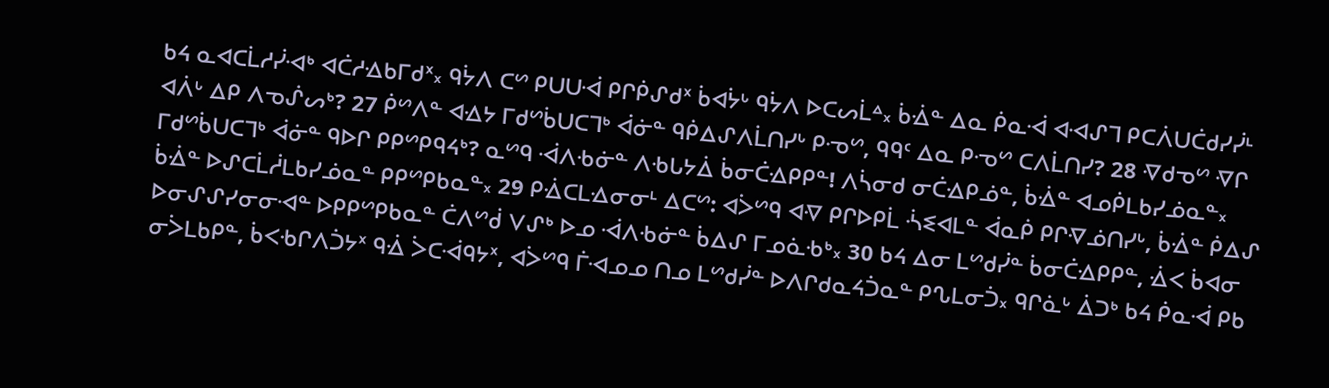ᑲᔦ ᓇᐊᑕᒫᓱᓰᐗᒃ ᐊᑖᓱᐎᑲᒥᑯᕽ᙮ ᑫᔮᐱ ᑕᔥ ᑭᑌᑌᐙ ᑭᒋᑮᔑᑯᕽ ᑳᐊᔮᒡ ᑫᔮᐱ ᐅᑕᔕᒫᐞ᙮ ᑳᐐᓐ ᐃᓇ ᑮᓇᐙ ᐊᐗᔑᒣ ᑭᑕᐲᑌᑖᑯᓯᓰᒻ ᐊᐲᒡ ᐃᑭ ᐱᓀᔒᔕᒃ? 27 ᑮᔥᐱᓐ ᐊᐎᔭ ᒥᑯᔥᑳᑌᑕᒣᒃ ᐋᓃᓐ ᑫᑮᐃᔑᐱᒫᑎᓯᒡ ᑭᓉᔥ, ᑫᑫᑦ ᐃᓇ ᑭᓉᔥ ᑕᐱᒫᑎᓯ? 28 ᐌᑯᓀᔥ ᐌᒋ ᒥᑯᔥᑳᑌᑕᒣᒃ ᐋᓃᓐ ᑫᐅᒋ ᑭᑭᔥᑭᑫᔦᒃ? ᓇᔥᑫ ᐙᐱᑾᓃᓐ ᐱᑾᒐᔭᐄ ᑳᓂᑖᐎᑭᑭᓐ! ᐱᓵᓂᑯ ᓂᑖᐎᑭᓅᓐ, ᑳᐐᓐ ᐊᓄᑮᒪᑲᓯᓅᓇᓐ᙮ ᑳᐐᓐ ᐅᔑᑕᒫᓲᒪᑲᓯᓅᓇᓐ ᑭᑭᔥᑭᑲᓇᓐ᙮ 29 ᑭᐐᑕᒪᐎᓂᓂᒻ ᐃᑕᔥ: ᐊᐴᔥᑫ ᐊᐌ ᑭᒋᐅᑭᒫ ᔂᓬᐊᒪᓐ ᐋᓇᑮ ᑭᒋᐌᓅᑎᓯᒡ, ᑳᐐᓐ ᑮᐃᔑ ᐅᓂᔑᔑᓯᓂᓂᐗᓐ ᐅᑭᑭᔥᑭᑲᓇᓐ ᑖᐱᔥᑰ ᐯᔑᒃ ᐅᓄ ᐙᐱᑾᓃᓐ ᑳᐃᔑ ᒥᓄᓈᑾᒃ᙮ 30 ᑲᔦ ᐃᓂ ᒪᔥᑯᓰᓐ ᑳᓂᑖᐎᑭᑭᓐ, ᐐᐸ ᑳᐊᓂ ᓂᐴᒪᑲᑭᓐ, ᑳᐸᑾᒋᐱᑑᔭᕽ ᑫᐐ ᐴᑕᐙᑫᔭᕽ, ᐊᐴᔥᑫ ᒦᐗᓄᓄ ᑎᓄ ᒪᔥᑯᓰᓐ ᐅᐱᒋᑯᓇᔦᑑᓇᓐ ᑭᔐᒪᓂᑑ᙮ ᑫᒋᓈᒡ ᐄᑐᒃ ᑲᔦ ᑮᓇᐙ ᑭᑲ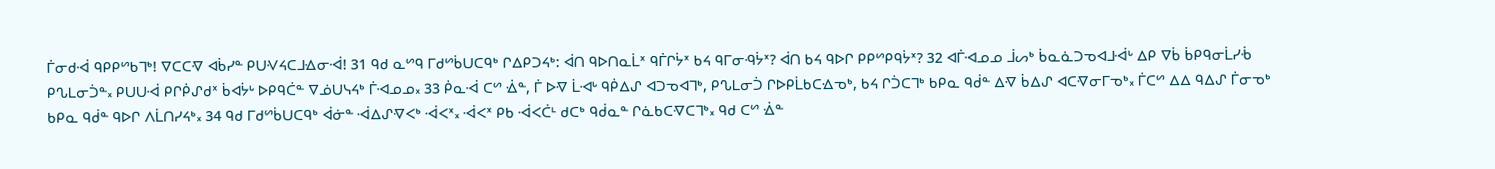ᒦᓂᑯᐙ ᑫᑭᑭᔥᑲᒣᒃ! ᐁᑕᑕᐌ ᐊᑳᓯᓐ ᑭᑌᐺᔦᑕᒧᐎᓂᐙ! 31 ᑫᑯ ᓇᔥᑫ ᒥᑯᔥᑳᑌᑕᑫᒃ ᒋᐃᑭᑐᔦᒃ: ᐋᑎ ᑫᐅᑎᓇᒫᕽ ᑫᒦᒋᔮᕽ ᑲᔦ ᑫᒥᓂᑴᔮᕽ? ᐋᑎ ᑲᔦ ᑫᐅᒋ ᑭᑭᔥᑭᑫᔮᕽ? 32 ᐊᒦᐗᓄᓄ ᒨᔕᒃ ᑳᓇᓈᑐᓀᐊᒧᐙᒡ ᐃᑭ ᐁᑳ ᑳᑭᑫᓂᒫᓯᒀ ᑭᔐᒪᓂᑑᓐ᙮ ᑭᑌᑌᐙ ᑭᒋᑮᔑᑯᕽ ᑳᐊᔮᒡ ᐅᑭᑫᑖᓐ ᐁᓅᑌᓭᔦᒃ ᒦᐗᓄᓄ᙮ 33 ᑮᓇᐙ ᑕᔥ ᐐᓐ, ᒦ ᐅᐌ ᒫᐗᒡ ᑫᑮᐃᔑ ᐊᑐᓀᐊᒣᒃ, ᑭᔐᒪᓂᑑ ᒋᐅᑭᒫᑲᑕᐎᓀᒃ, ᑲᔦ ᒋᑑᑕᒣᒃ ᑲᑭᓇ ᑫᑰᓐ ᐃᐌ ᑳᐃᔑ ᐊᑕᐌᓂᒥᓀᒃ᙮ ᒦᑕᔥ ᐃᐃ ᑫᐃᔑ ᒦᓂᓀᒃ ᑲᑭᓇ ᑫᑰᓐ ᑫᐅᒋ ᐱᒫᑎᓯᔦᒃ᙮ 34 ᑫᑯ ᒥᑯᔥᑳᑌᑕᑫᒃ ᐋᓃᓐ ᐙᐃᔑᐌᐸᒃ ᐙᐸᕽ᙮ ᐙᐸᕽ ᑭᑲ ᐙᐸᑖᒻ ᑯᑕᒃ ᑫᑰᓇᓐ ᒋᓈᑲᑕᐌᑕᒣᒃ᙮ ᑫᑯ ᑕᔥ ᐐᓐ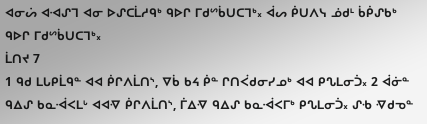ᐊᓂᔖ ᐊᐗᔑᒣ ᐊᓂ ᐅᔑᑕᒫᓱᑫᒃ ᑫᐅᒋ ᒥᑯᔥᑳᑌᑕᒣᒃ᙮ ᐋᔕ ᑮᑌᐱᓭ ᓅᑯᒻ ᑳᑮᔑᑲᒃ ᑫᐅᒋ ᒥᑯᔥᑳᑌᑕᒣᒃ᙮
ᒫᑎᔪ 7
1 ᑫᑯ ᒪᒐᑭᒫᑫᓐ ᐊᐊ ᑮᒋᐱᒫᑎᔅ, ᐁᑳ ᑲᔦ ᑮᓐ ᒋᑎᐹᑯᓂᓯᓄᒃ ᐊᐊ ᑭᔐᒪᓂᑑ᙮ 2 ᐋᓃᓐ ᑫᐃᔑ ᑲᓇᐙᐸᒪᒡ ᐊᐊᐌ ᑮᒋᐱᒫᑎᔅ, ᒦᐃᐌ ᑫᐃᔑ ᑲᓇᐙᐸᒥᒃ ᑭᔐᒪᓂᑑ᙮ ᔑᑾ ᐌᑯᓀᓐ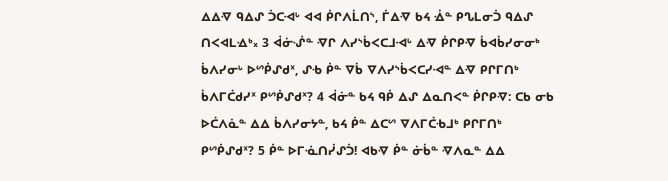ᐃᐃᐌ ᑫᐃᔑ ᑑᑕᐗᒡ ᐊᐊ ᑮᒋᐱᒫᑎᔅ, ᒦᐃᐌ ᑲᔦ ᐐᓐ ᑭᔐᒪᓂᑑ ᑫᐃᔑ ᑎᐸᐊᒪᐎᒃ᙮ 3 ᐋᓃᔛᓐ ᐌᒋ ᐱᓯᔅᑳᐸᑕᒧᐗᒡ ᐃᐌ ᑮᒋᑭᐌ ᑳᐊᑳᓯᓂᓂᒃ ᑳᐱᓯᓂᒡ ᐅᔥᑮᔑᑯᕽ, ᔑᑾ ᑮᓐ ᐁᑳ ᐁᐱᓯᔅᑳᐸᑕᓯᐗᓐ ᐃᐌ ᑭᒋᒥᑎᒃ ᑳᐱᒥᑖᑯᓯᕽ ᑭᔥᑮᔑᑯᕽ? 4 ᐋᓃᓐ ᑲᔦ ᑫᑮ ᐃᔑ ᐃᓇᑎᐸᓐ ᑮᒋᑭᐌ: ᑕᑲ ᓂᑲ ᐅᑖᐱᓈᓐ ᐃᐃ ᑳᐱᓯᓂᔭᓐ, ᑲᔦ ᑮᓐ ᐃᑕᔥ ᐁᐱᒥᑖᑾᒧᒃ ᑭᒋᒥᑎᒃ ᑭᔥᑮᔑᑯᕽ? 5 ᑮᓐ ᐅᒥᓍᑎᓰᔑᑑ! ᐊᑲᐌ ᑮᓐ ᓃᑳᓐ ᐌᐱᓇᓐ ᐃᐃ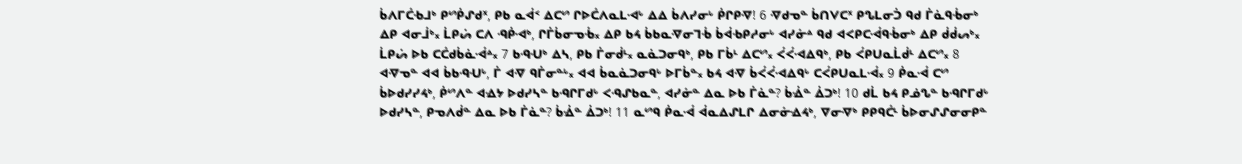ᑳᐱᒥᑖᑾᒧᒃ ᑭᔥᑮᔑᑯᕽ, ᑭᑲ ᓇᐋᑉ ᐃᑕᔥ ᒋᐅᑖᐱᓇᒪᐗᒡ ᐃᐃ ᑳᐱᓯᓂᒡ ᑮᒋᑭᐌ! 6 ᐌᑯᓀᓐ ᑳᑎᐯᑕᕽ ᑭᔐᒪᓂᑑ ᑫᑯ ᒦᓈᑫᒀᓂᒃ ᐃᑭ ᐊᓂᒨᒃ᙮ ᒫᑭᔖ ᑕᐱ ᑴᑮᐗᒃ, ᒋᒦᑳᓂᓀᒀ᙮ ᐃᑭ ᑲᔦ ᑳᑲᓇᐌᓂᒣᒀ ᑳᐋᑾᑭᓱᓂᒡ ᐊᓯᓃᐞ ᑫᑯ ᐊᐸᑭᑕᐙᑫᒀᓂᒃ ᐃᑭ ᑰᑰᔕᒃ᙮ ᒫᑭᔖ ᐅᑲ ᑕᑖᑯᑳᓈᐙᐞ᙮ 7 ᑲᑴᑗᒃ ᐃᓴ, ᑭᑲ ᒦᓂᑰᒻ᙮ ᓇᓈᑐᓂᑫᒃ, ᑭᑲ ᒥᑳᒻ ᐃᑕᔥ᙮ ᐹᐹᐗᐃᑫᒃ, ᑭᑲ ᐹᑭᑌᓇᒫᑰᒻ ᐃᑕᔥ᙮ 8 ᐊᐌᓀᓐ ᐊᐊ ᑳᑲᑴᑗᒡ, ᒦ ᐊᐌ ᑫᒦᓂᓐᒡ᙮ ᐊᐊ ᑳᓇᓈᑐᓂᑫᒡ ᐅᒥᑳᓐ᙮ ᑲᔦ ᐊᐌ ᑳᐹᐹᐗᐃᑫᒡ ᑕᐹᑭᑌᓇᒪᐙ᙮ 9 ᑮᓇᐙ ᑕᔥ ᑳᐅᑯᓯᓯᔦᒃ, ᑮᔥᐱᓐ ᐊᐎᔭ ᐅᑯᓯᓴᓐ ᑲᑴᒋᒥᑯᒡ ᐸᑴᔑᑲᓇᓐ, ᐊᓯᓃᓐ ᐃᓇ ᐅᑲ ᒦᓈᓐ? ᑳᐐᓐ ᐄᑐᒃ! 10 ᑯᒫ ᑲᔦ ᑭᓅᔐᓐ ᑲᑴᒋᒥᑯᒡ ᐅᑯᓯᓴᓐ, ᑭᓀᐱᑰᓐ ᐃᓇ ᐅᑲ ᒦᓈᓐ? ᑳᐐᓐ ᐄᑐᒃ! 11 ᓇᔥᑫ ᑮᓇᐙ ᐋᓇᐃᔑᒪᒋ ᐃᓂᓃᐎᔦᒃ, ᐁᓂᐌᒃ ᑭᑭᑫᑖᒻ ᑳᐅᓂᔑᔑᓂᓂᑭᓐ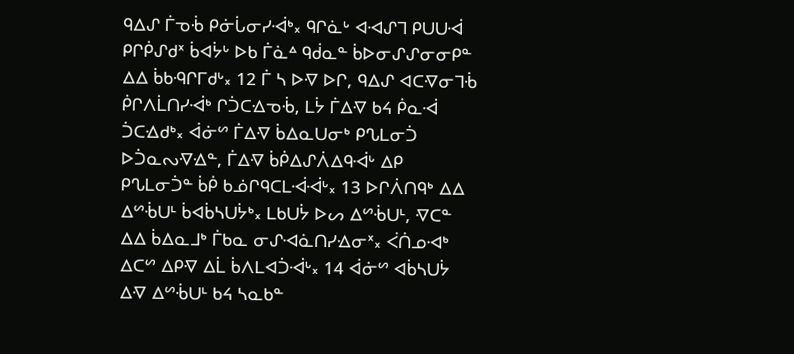ᑫᐃᔑ ᒦᓀᒀ ᑭᓃᒑᓂᓯᐙᒃ᙮ ᑫᒋᓈᒡ ᐊᐗᔑᒣ ᑭᑌᑌᐙ ᑭᒋᑮᔑᑯᕽ ᑳᐊᔮᒡ ᐅᑲ ᒦᓈᐞ ᑫᑰᓇᓐ ᑳᐅᓂᔑᔑᓂᓂᑭᓐ ᐃᐃ ᑳᑲᑴᒋᒥᑯᒡ᙮ 12 ᒦ ᓴ ᐅᐌ ᐅᒋ, ᑫᐃᔑ ᐊᑕᐌᓂᒣᒀ ᑮᒋᐱᒫᑎᓯᐙᒃ ᒋᑑᑕᐎᓀᒀ, ᒪᔮ ᒦᐃᐌ ᑲᔦ ᑮᓇᐙ ᑑᑕᐎᑯᒃ᙮ ᐋᓃᔥ ᒦᐃᐌ ᑳᐃᓇᑌᓂᒃ ᑭᔐᒪᓂᑑ ᐅᑑᓇᔓᐌᐎᓐ, ᒦᐃᐌ ᑳᑮᐃᔑᐲᐃᑫᐙᒡ ᐃᑭ ᑭᔐᒪᓂᑑᓐ ᑳᑮ ᑲᓅᒋᑫᑕᒪᐙᐙᒡ᙮ 13 ᐅᒋᐲᑎᑫᒃ ᐃᐃ ᐃᔥᒀᑌᒻ ᑳᐊᑳᓴᑌᔮᒃ᙮ ᒪᑲᑌᔮ ᐅᔕ ᐃᔥᒀᑌᒻ, ᐌᑕᓐ ᐃᐃ ᑳᐃᓇᒧᒃ ᒦᑲᓇ ᓂᔑᐗᓈᑎᓯᐎᓂᕽ᙮ ᐹᑏᓄᐗᒃ ᐃᑕᔥ ᐃᑭᐌ ᐃᒫ ᑳᐱᒪᐊᑑᐙᒡ᙮ 14 ᐋᓃᔥ ᐊᑳᓴᑌᔮ ᐃᐌ ᐃᔥᒀᑌᒻ ᑲᔦ ᓴᓇᑲᓐ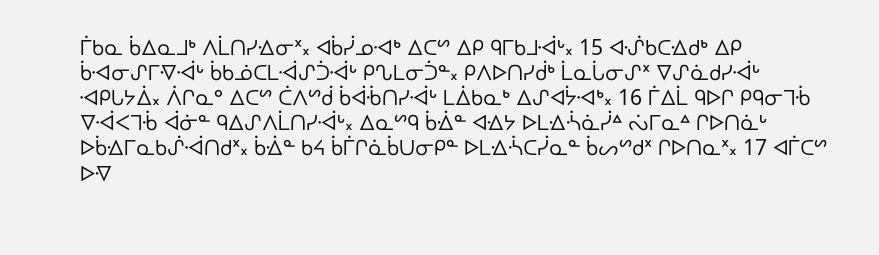ᒦᑲᓇ ᑳᐃᓇᒧᒃ ᐱᒫᑎᓯᐎᓂᕽ᙮ ᐊᑳᓰᓄᐗᒃ ᐃᑕᔥ ᐃᑭ ᑫᒥᑲᒧᐙᒡ᙮ 15 ᐊᔛᑲᑕᐎᑯᒃ ᐃᑭ ᑳᐗᓂᔑᒥᐌᐙᒡ ᑳᑲᓅᑕᒪᐙᔑᑑᐙᒡ ᑭᔐᒪᓂᑑᓐ᙮ ᑭᐱᐅᑎᓯᑰᒃ ᒫᓇᒑᓂᔑᕽ ᐁᔑᓈᑯᓯᐙᒡ ᐗᑭᒐᔭᐄ᙮ ᐲᒋᓇᐤ ᐃᑕᔥ ᑖᐱᔥᑰ ᑳᐋᒀᑎᓯᐙᒡ ᒪᐄᑲᓇᒃ ᐃᔑᐊᔮᐗᒃ᙮ 16 ᒦᐃᒫ ᑫᐅᒋ ᑭᑫᓂᒣᒀ ᐁᐙᐸᒣᒀ ᐋᓃᓐ ᑫᐃᔑᐱᒫᑎᓯᐙᒡ᙮ ᐃᓇᔥᑫ ᑳᐐᓐ ᐊᐎᔭ ᐅᒪᐎᔂᓈᓰᐞ ᔔᒥᓇᐞ ᒋᐅᑎᓈᒡ ᐅᑳᐎᒥᓇᑲᔒᐙᑎᑯᕽ᙮ ᑳᐐᓐ ᑲᔦ ᑳᒦᒋᓈᑳᑌᓂᑭᓐ ᐅᒪᐎᔂᑕᓰᓇᓐ ᑳᔕᔥᑯᕽ ᒋᐅᑎᓇᕽ᙮ 17 ᐊᒦᑕᔥ ᐅᐌ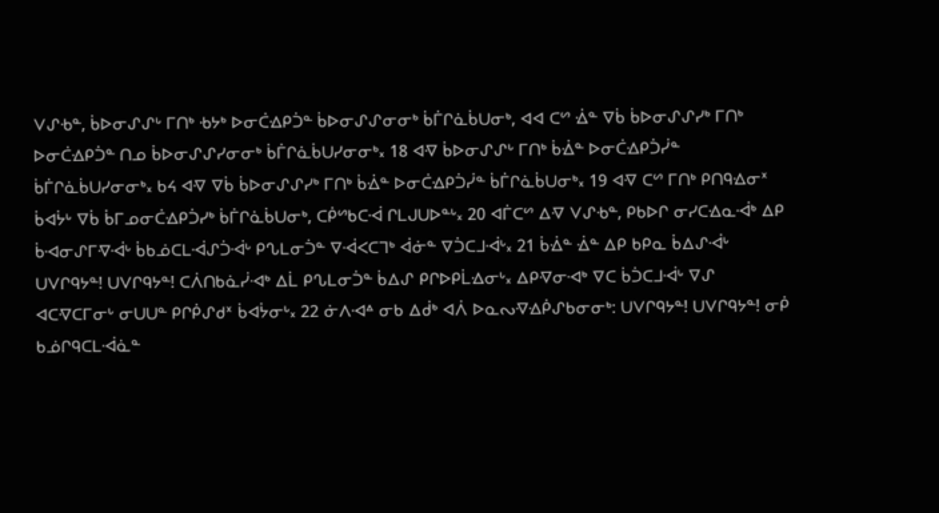ᐯᔑᑾᓐ, ᑳᐅᓂᔑᔑᒡ ᒥᑎᒃ ᑾᔭᒃ ᐅᓂᑖᐎᑭᑑᓐ ᑳᐅᓂᔑᔑᓂᓂᒃ ᑳᒦᒋᓈᑳᑌᓂᒃ, ᐊᐊ ᑕᔥ ᐐᓐ ᐁᑳ ᑳᐅᓂᔑᔑᓯᒃ ᒥᑎᒃ ᐅᓂᑖᐎᑭᑑᓐ ᑎᓄ ᑳᐅᓂᔑᔑᓯᓂᓂᒃ ᑳᒦᒋᓈᑳᑌᓯᓂᓂᒃ᙮ 18 ᐊᐌ ᑳᐅᓂᔑᔑᒡ ᒥᑎᒃ ᑳᐐᓐ ᐅᓂᑖᐎᑭᑑᓰᓐ ᑳᒦᒋᓈᑳᑌᓯᓂᓂᒃ᙮ ᑲᔦ ᐊᐌ ᐁᑳ ᑳᐅᓂᔑᔑᓯᒃ ᒥᑎᒃ ᑳᐐᓐ ᐅᓂᑖᐎᑭᑑᓰᓐ ᑳᒦᒋᓈᑳᑌᓂᒃ᙮ 19 ᐊᐌ ᑕᔥ ᒥᑎᒃ ᑭᑎᑫᐎᓂᕽ ᑳᐊᔮᒡ ᐁᑳ ᑳᒥᓄᓂᑖᐎᑭᑑᓯᒃ ᑳᒦᒋᓈᑳᑌᓂᒃ, ᑕᑮᔥᑲᑕᐙ ᒋᒪᒍᑌᐅᓐᒡ᙮ 20 ᐊᒦᑕᔥ ᐃᐌ ᐯᔑᑾᓐ, ᑭᑲᐅᒋ ᓂᓯᑕᐎᓇᐙᒃ ᐃᑭ ᑳᐗᓂᔑᒥᐌᐙᒡ ᑳᑲᓅᑕᒪᐙᔑᑑᐙᒡ ᑭᔐᒪᓂᑑᓐ ᐁᐙᐸᑕᒣᒃ ᐋᓃᓐ ᐁᑑᑕᒧᐙᒡ᙮ 21 ᑳᐐᓐ ᐐᓐ ᐃᑭ ᑲᑭᓇ ᑳᐃᔑᐙᒡ ᑌᐯᒋᑫᔭᓐ! ᑌᐯᒋᑫᔭᓐ! ᑕᐲᑎᑲᓈᓰᐗᒃ ᐃᒫ ᑭᔐᒪᓂᑑᓐ ᑳᐃᔑ ᑭᒋᐅᑭᒫᐎᓂᒡ᙮ ᐃᑭᐌᓂᐗᒃ ᐁᑕ ᑳᑑᑕᒧᐙᒡ ᐁᔑ ᐊᑕᐌᑕᒥᓂᒡ ᓂᑌᑌᓐ ᑭᒋᑮᔑᑯᕽ ᑳᐊᔮᓂᒡ᙮ 22 ᓃᐱᐗᐞ ᓂᑲ ᐃᑰᒃ ᐊᐲ ᐅᓇᔓᐌᐎᑮᔑᑲᓂᓂᒃ: ᑌᐯᒋᑫᔭᓐ! ᑌᐯᒋᑫᔭᓐ! ᓂᑮ ᑲᓅᒋᑫᑕᒪᐙᓈᓐ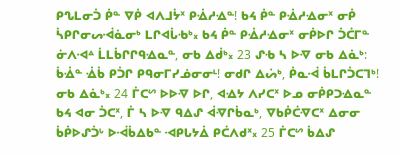ᑭᔐᒪᓂᑑ ᑮᓐ ᐁᑮ ᐊᐱᒧᔮᕽ ᑭᐐᓱᐎᓐ! ᑲᔦ ᑮᓐ ᑭᐐᓱᐎᓂᕽ ᓂᑮ ᓵᑭᒋᓂᔕᐙᓈᓂᒃ ᒪᒋᐊᒑᑾᒃ᙮ ᑲᔦ ᑮᓐ ᑭᐐᓱᐎᓂᕽ ᓂᑮᐅᒋ ᑑᑖᒥᓐ ᓃᐱᐗᐞ ᒫᒪᑳᒋᒋᑫᐎᓇᓐ, ᓂᑲ ᐃᑰᒃ᙮ 23 ᔑᑾ ᓴ ᐅᐌ ᓂᑲ ᐃᓈᒃ: ᑳᐐᓐ ᐐᑳ ᑭᑑᒋ ᑭᑫᓂᒥᓯᓅᓂᓂᒻ! ᓂᑯᒋ ᐃᔖᒃ, ᑮᓇᐙ ᑳᒪᒋᑑᑕᒣᒃ! ᓂᑲ ᐃᓈᒃ᙮ 24 ᒦᑕᔥ ᐅᐅᐌ ᐅᒋ, ᐊᐎᔭ ᐱᓯᑕᕽ ᐅᓄ ᓂᑮᑭᑐᐎᓇᓐ ᑲᔦ ᐊᓂ ᑑᑕᕽ, ᒦ ᓴ ᐅᐌ ᑫᐃᔑ ᐋᐌᒋᑳᓇᒃ, ᐁᑲᑮᑖᐌᑕᕽ ᐃᓂᓂ ᑳᑮᐅᔑᑑᒡ ᐅᐙᑳᐃᑲᓐ ᐗᑭᒐᔭᐄ ᑭᑖᐱᑯᕽ᙮ 25 ᒦᑕᔥ ᑳᐃᔑ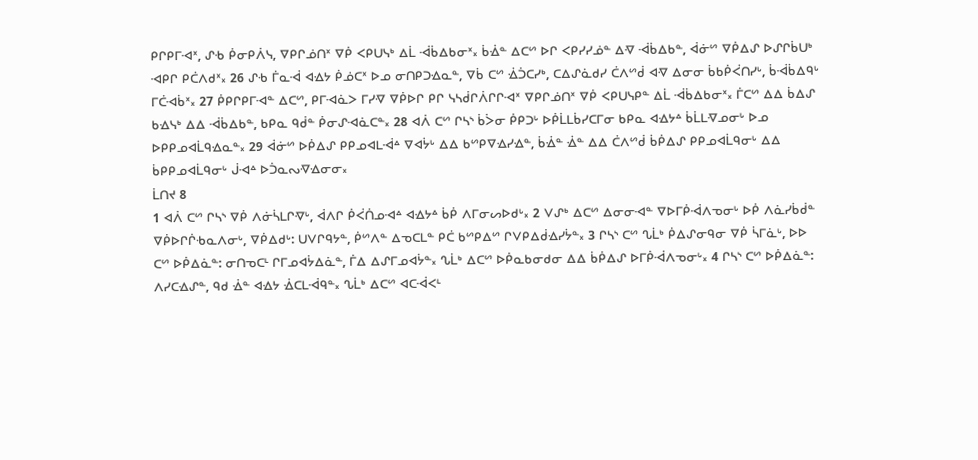ᑭᒋᑭᒥᐗᕽ, ᔑᑾ ᑮᓂᑭᐲᓭ, ᐁᑭᒋᓅᑎᕽ ᐁᑮ ᐸᑭᑌᓭᒃ ᐃᒫ ᐙᑳᐃᑲᓂᕽ᙮ ᑳᐐᓐ ᐃᑕᔥ ᐅᒋ ᐸᑭᓯᓯᓅᓐ ᐃᐌ ᐙᑳᐃᑲᓐ, ᐋᓃᔥ ᐁᑮᐃᔑ ᐅᔑᒋᑳᑌᒃ ᐗᑭᒋ ᑭᑖᐱᑯᕽ᙮ 26 ᔑᑾ ᒦᓇᐙ ᐊᐎᔭ ᑮᓅᑕᕽ ᐅᓄ ᓂᑎᑭᑐᐎᓇᓐ, ᐁᑳ ᑕᔥ ᐐᑑᑕᓯᒃ, ᑕᐃᔑᓈᑯᓯ ᑖᐱᔥᑰ ᐊᐌ ᐃᓂᓂ ᑳᑲᑮᐹᑎᓯᒡ, ᑳᐙᑳᐃᑫᒡ ᒥᑖᐗᑳᕽ᙮ 27 ᑮᑭᒋᑭᒥᐗᓐ ᐃᑕᔥ, ᑭᒥᐗᓈᐳ ᒥᓯᐌ ᐁᑮᐅᒋ ᑭᒋ ᓭᓴᑰᒋᐲᒋᒋᐗᕽ ᐁᑭᒋᓅᑎᕽ ᐁᑮ ᐸᑭᑌᓭᑭᓐ ᐃᒫ ᐙᑳᐃᑲᓂᕽ᙮ ᒦᑕᔥ ᐃᐃ ᑳᐃᔑ ᑲᐎᓭᒃ ᐃᐃ ᐙᑳᐃᑲᓐ, ᑲᑭᓇ ᑫᑰᓐ ᑮᓂᔑᐗᓈᑕᓐ᙮ 28 ᐊᐲ ᑕᔥ ᒋᓴᔅ ᑳᐴᓂ ᑮᑭᑐᒡ ᐅᑮᒫᒪᑳᓯᑕᒥᓂ ᑲᑭᓇ ᐊᐎᔭᐞ ᑳᒫᒪᐌᓄᓂᒡ ᐅᓄ ᐅᑭᑭᓄᐊᒫᑫᐎᓇᓐ᙮ 29 ᐋᓃᔥ ᐅᑮᐃᔑ ᑭᑭᓄᐊᒪᐙᐞ ᐁᐊᔮᒡ ᐃᐃ ᑲᔥᑭᐁᐎᓯᐎᓐ, ᑳᐐᓐ ᐐᓐ ᐃᐃ ᑖᐱᔥᑰ ᑳᑮᐃᔑ ᑭᑭᓄᐊᒫᑫᓂᒡ ᐃᐃ ᑳᑭᑭᓄᐊᒫᑫᓂᒡ ᒎᐗᐞ ᐅᑑᓇᔓᐌᐎᓂᓂ᙮
ᒫᑎᔪ 8
1 ᐊᐲ ᑕᔥ ᒋᓴᔅ ᐁᑮ ᐱᓃᓵᒪᒋᐌᒡ, ᐋᐱᒋ ᑮᐹᑏᓄᐗᐞ ᐊᐎᔭᐞ ᑳᑮ ᐱᒥᓂᔕᐅᑯᒡ᙮ 2 ᐯᔑᒃ ᐃᑕᔥ ᐃᓂᓂᐗᓐ ᐁᐅᒥᑮᐙᐱᓀᓂᒡ ᐅᑮ ᐱᓈᓯᑳᑰᓐ ᐁᑮᐅᒋᒌᑾᓇᐱᓂᒡ, ᐁᑮᐃᑯᒡ: ᑌᐯᒋᑫᔭᓐ, ᑮᔥᐱᓐ ᐃᓀᑕᒪᓐ ᑭᑖ ᑲᔥᑭᐃᔥ ᒋᐯᑭᐃᑰᐎᓯᔮᓐ᙮ 3 ᒋᓴᔅ ᑕᔥ ᔐᒫᒃ ᑮᐃᔑᓂᑫᓂ ᐁᑮ ᓵᒥᓈᒡ, ᐅᐅ ᑕᔥ ᐅᑮᐃᓈᓐ: ᓂᑎᓀᑕᒻ ᒋᒥᓄᐊᔮᐃᓈᓐ, ᒦᐃ ᐃᔑᒥᓄᐊᔮᓐ᙮ ᔐᒫᒃ ᐃᑕᔥ ᐅᑮᓇᑲᓂᑯᓂ ᐃᐃ ᑳᑮᐃᔑ ᐅᒥᑮᐙᐱᓀᓂᒡ᙮ 4 ᒋᓴᔅ ᑕᔥ ᐅᑮᐃᓈᓐ: ᐱᓯᑕᐎᔑᓐ, ᑫᑯ ᐐᓐ ᐊᐎᔭ ᐐᑕᒪᐙᑫᓐ᙮ ᔐᒫᒃ ᐃᑕᔥ ᐊᑕᐙᐸᒻ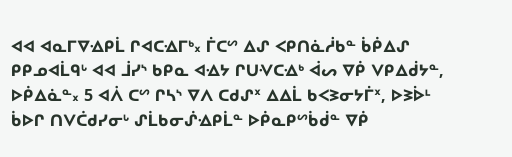ᐊᐊ ᐊᓇᒥᐁᐎᑭᒫ ᒋᐊᑕᐎᒥᒃ᙮ ᒦᑕᔥ ᐃᔑ ᐸᑭᑎᓈᓲᑲᓐ ᑳᑮᐃᔑ ᑭᑭᓄᐊᒫᑫᒡ ᐊᐊ ᒨᓯᔅ ᑲᑭᓇ ᐊᐎᔭ ᒋᑌᐺᑕᐎᒃ ᐋᔕ ᐁᑮ ᐯᑭᐃᑰᔭᓐ, ᐅᑮᐃᓈᓐ᙮ 5 ᐊᐲ ᑕᔥ ᒋᓴᔅ ᐁᐱ ᑕᑯᔑᕽ ᐃᐃᒫ ᑲᐸᕒᓂᔭᒦᕽ, ᐅᕒᐆᒻ ᑳᐅᒋ ᑎᐯᑖᑯᓯᓂᒡ ᔑᒫᑲᓂᔒᐎᑭᒫᓐ ᐅᑮᓇᑭᔥᑳᑰᓐ ᐁᑮ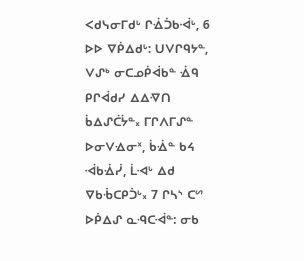ᐸᑯᓭᓂᒥᑯᒡ ᒋᐐᑑᑲᐙᒡ, 6 ᐅᐅ ᐁᑮᐃᑯᒡ: ᑌᐯᒋᑫᔭᓐ, ᐯᔑᒃ ᓂᑕᓄᑮᐋᑲᓐ ᐐᑫ ᑭᒋᐋᑯᓯ ᐃᐃᐌᑎ ᑳᐃᔑᑖᔮᓐ᙮ ᒥᒋᐱᒥᔑᓐ ᐅᓂᐯᐎᓂᕽ, ᑳᐐᓐ ᑲᔦ ᐙᑲᐐᓰ, ᒫᐗᒡ ᐃᑯ ᐁᑲᒀᑕᑭᑑᒡ᙮ 7 ᒋᓴᔅ ᑕᔥ ᐅᑮᐃᔑ ᓇᑴᑕᐙᓐ: ᓂᑲ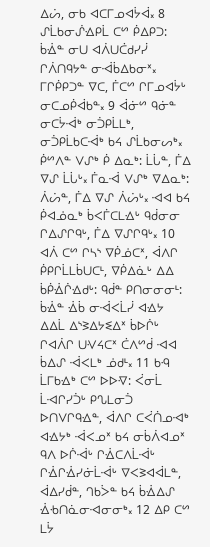ᐃᔖ, ᓂᑲ ᐊᑕᒥᓄᐊᔮᐋ᙮ 8 ᔑᒫᑲᓂᔒᐎᑭᒫ ᑕᔥ ᑮᐃᑭᑐ: ᑳᐐᓐ ᓂᑌ ᐊᐲᑌᑖᑯᓯᓰ ᒋᐲᑎᑫᔭᓐ ᓂᐙᑳᐃᑲᓂᕽ᙮ ᒥᒋᑮᑭᑐᓐ ᐁᑕ, ᒦᑕᔥ ᒋᒥᓄᐊᔮᒡ ᓂᑕᓄᑮᐋᑲᓐ᙮ 9 ᐋᓃᔥ ᑫᓃᓐ ᓂᑕᔮᐙᒃ ᓂᑑᑭᒫᒪᒃ, ᓂᑑᑭᒫᑲᑕᐙᒃ ᑲᔦ ᔑᒫᑲᓂᔕᒃ᙮ ᑮᔥᐱᓐ ᐯᔑᒃ ᑮ ᐃᓇᒃ: ᒫᒑᓐ, ᒦᐃ ᐁᔑ ᒫᒑᒡ᙮ ᒦᓇᐙ ᐯᔑᒃ ᐁᐃᓇᒃ: ᐲᔖᓐ, ᒦᐃ ᐁᔑ ᐲᔖᒡ᙮ ᐗᐊ ᑲᔦ ᑮᐊᓅᓇᒃ ᑳᐸᒦᑕᒪᐎᒡ ᑫᑰᓂᓂ ᒋᐃᔑᒋᑫᒡ, ᒦᐃ ᐁᔑᒋᑫᒡ᙮ 10 ᐊᐲ ᑕᔥ ᒋᓴᔅ ᐁᑮᓅᑕᕽ, ᐋᐱᒋ ᑮᑭᒋᒫᒪᑳᑌᑕᒻ, ᐁᑮᐃᓈᒡ ᐃᐃ ᑳᑮᐐᒌᐎᑯᒡ: ᑫᑰᓐ ᑭᑎᓂᓂᓂᒻ: ᑳᐐᓐ ᐐᑳ ᓂᐙᐸᒫᓰ ᐊᐎᔭ ᐃᐃᒫ ᐃᔅᕒᐃᔭᓬᐃᕽ ᑳᐅᒌᒡ ᒋᐊᐲᒋ ᑌᐺᔦᑕᕽ ᑖᐱᔥᑰ ᐗᐊ ᑳᐃᔑ ᐙᐸᒪᒃ ᓅᑯᒻ᙮ 11 ᑲᑴ ᒫᒥᑲᐎᒃ ᑕᔥ ᐅᐅᐌ: ᐹᓂᒫ ᒫᐗᒋᓯᑑᒡ ᑭᔐᒪᓂᑑ ᐅᑎᐯᒋᑫᐎᓐ, ᐋᐱᒋ ᑕᐹᑏᓄᐗᒃ ᐊᐎᔭᒃ ᐙᐸᓄᕽ ᑲᔦ ᓂᑳᐲᐊᓄᕽ ᑫᐱ ᐅᒌᐙᒡ ᒋᐐᑕᐱᒫᐙᒡ ᒋᐐᒋᐐᓯᓃᒫᐙᒡ ᐁᐸᕒᐊᐋᒪᓐ, ᐋᐃᓯᑰᓐ, ᒉᑲᐴᓐ ᑲᔦ ᑳᐐᐃᔑ ᐐᑾᑎᓈᓂᐗᓂᓂᒃ᙮ 12 ᐃᑭ ᑕᔥ ᒪᔮ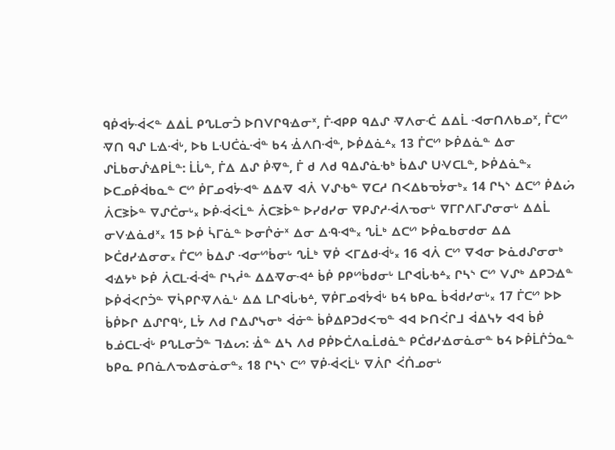ᑫᑮᐊᔮᐙᐸᓐ ᐃᐃᒫ ᑭᔐᒪᓂᑑ ᐅᑎᐯᒋᑫᐎᓂᕽ, ᒦᐗᑭᑭ ᑫᐃᔑ ᐌᐱᓂᑣ ᐃᐃᒫ ᐗᓂᑎᐱᑲᓄᕽ, ᒦᑕᔥ ᐌᑎ ᑫᔑ ᒪᐎᐙᒡ, ᐅᑲ ᒪᑗᑖᓈᐙᓐ ᑲᔦ ᐐᐱᑎᐙᓐ, ᐅᑮᐃᓈᐞ᙮ 13 ᒦᑕᔥ ᐅᑮᐃᓈᓐ ᐃᓂ ᔑᒫᑲᓂᔒᐎᑭᒫᓐ: ᒫᒑᓐ, ᒦᐃ ᐃᔑ ᑮᐌᓐ, ᒦ ᑯ ᐱᑯ ᑫᐃᔑᓈᑾᒃ ᑳᐃᔑ ᑌᐺᑕᒪᓐ, ᐅᑮᐃᓈᓐ᙮ ᐅᑕᓄᑮᐋᑲᓇᓐ ᑕᔥ ᑮᒥᓄᐊᔮᐗᓐ ᐃᐃᐌ ᐊᐲ ᐯᔑᑾᓐ ᐁᑕᓱ ᑎᐸᐃᑲᓀᔮᓂᒃ᙮ 14 ᒋᓴᔅ ᐃᑕᔥ ᑮᐃᔖ ᐲᑕᕒᐆᓐ ᐁᔑᑖᓂᒡ᙮ ᐅᑮᐙᐸᒫᓐ ᐲᑕᕒᐆᓐ ᐅᓯᑯᓯᓂ ᐁᑭᔑᓱᐙᐱᓀᓂᒡ ᐁᒥᒋᐱᒥᔑᓂᓂᒡ ᐃᐃᒫ ᓂᐯᐎᓈᑯᕽ᙮ 15 ᐅᑮ ᓵᒥᓈᓐ ᐅᓂᒌᓃᕽ ᐃᓂ ᐃᑴᐗᓐ᙮ ᔐᒫᒃ ᐃᑕᔥ ᐅᑮᓇᑲᓂᑯᓂ ᐃᐃ ᐅᑖᑯᓯᐎᓂᓂ᙮ ᒦᑕᔥ ᑳᐃᔑ ᐗᓂᔥᑳᓂᒡ ᔐᒫᒃ ᐁᑮ ᐸᒥᐃᑯᐙᒡ᙮ 16 ᐊᐲ ᑕᔥ ᐁᐊᓂ ᐅᓈᑯᔑᓂᓂᒃ ᐊᐎᔭᒃ ᐅᑮ ᐲᑕᒪᐙᐙᓐ ᒋᓴᓲᓐ ᐃᐃᐌᓂᐗᐞ ᑳᑮ ᑭᑭᔥᑳᑯᓂᒡ ᒪᒋᐊᒑᑾᐞ᙮ ᒋᓴᔅ ᑕᔥ ᐯᔑᒃ ᐃᑭᑐᐎᓐ ᐅᑮᐋᐸᒋᑑᓐ ᐁᓵᑭᒋᐌᐱᓈᒡ ᐃᐃ ᒪᒋᐊᒑᑾᐞ, ᐁᑮᒥᓄᐊᔮᐋᒡ ᑲᔦ ᑲᑭᓇ ᑳᐋᑯᓯᓂᒡ᙮ 17 ᒦᑕᔥ ᐅᐅ ᑳᑮᐅᒋ ᐃᔑᒋᑫᒡ, ᒪᔮ ᐱᑯ ᒋᐃᔑᓭᓂᒃ ᐋᓃᓐ ᑳᑮᐃᑭᑐᑯᐸᓀᓐ ᐊᐊ ᐅᑎᐹᒋᒧ ᐋᐃᓭᔭ ᐊᐊ ᑳᑮ ᑲᓅᑕᒪᐙᒡ ᑭᔐᒪᓂᑑᓐ ᒣᐎᔕ: ᐐᓐ ᐃᓴ ᐱᑯ ᑭᑮᐅᑖᐱᓇᒫᑯᓈᓐ ᑭᑖᑯᓯᐎᓂᓈᓂᓐ ᑲᔦ ᐅᑮᒫᒌᑑᓇᓐ ᑲᑭᓇ ᑭᑎᓈᐱᓀᐎᓂᓈᓂᓐ᙮ 18 ᒋᓴᔅ ᑕᔥ ᐁᑮᐙᐸᒫᒡ ᐁᐲᒋ ᐹᑏᓄᓂᒡ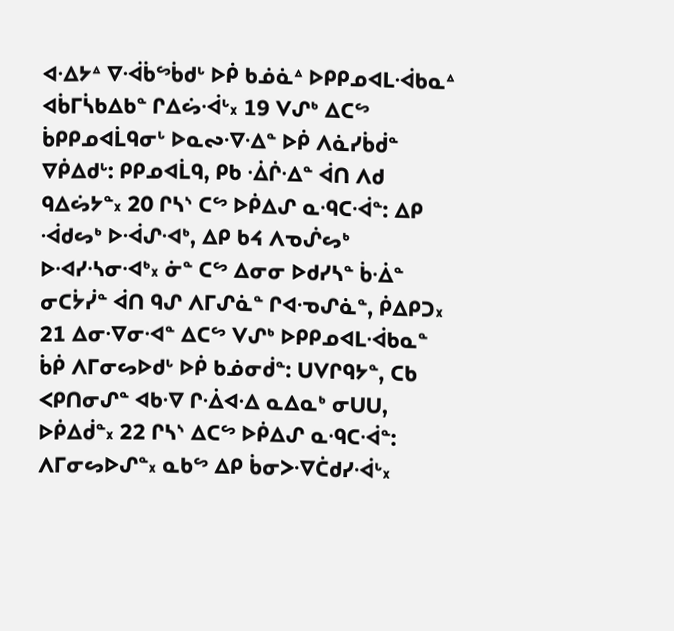ᐊᐎᔭᐞ ᐁᐙᑳᔥᑳᑯᒡ ᐅᑮ ᑲᓅᓈᐞ ᐅᑭᑭᓄᐊᒪᐙᑲᓇᐞ ᐊᑳᒥᓵᑲᐃᑲᓐ ᒋᐃᔖᐙᒡ᙮ 19 ᐯᔑᒃ ᐃᑕᔥ ᑳᑭᑭᓄᐊᒫᑫᓂᒡ ᐅᓇᔓᐌᐎᓐ ᐅᑮ ᐱᓈᓯᑳᑰᓐ ᐁᑮᐃᑯᒡ: ᑭᑭᓄᐊᒫᑫ, ᑭᑲ ᐐᒌᐎᓐ ᐋᑎ ᐱᑯ ᑫᐃᔖᔭᓐ᙮ 20 ᒋᓴᔅ ᑕᔥ ᐅᑮᐃᔑ ᓇᑴᑕᐙᓐ: ᐃᑭ ᐙᑯᔕᒃ ᐅᐙᔑᐗᒃ, ᐃᑭ ᑲᔦ ᐱᓀᔒᔕᒃ ᐅᐗᓯᔀᓂᐗᒃ᙮ ᓃᓐ ᑕᔥ ᐃᓂᓂ ᐅᑯᓯᓴᓐ ᑳᐐᓐ ᓂᑕᔮᓰᓐ ᐋᑎ ᑫᔑ ᐱᒥᔑᓈᓐ ᒋᐊᓉᔑᓈᓐ, ᑮᐃᑭᑐ᙮ 21 ᐃᓂᐌᓂᐗᓐ ᐃᑕᔥ ᐯᔑᒃ ᐅᑭᑭᓄᐊᒪᐙᑲᓇᓐ ᑳᑮ ᐱᒥᓂᔕᐅᑯᒡ ᐅᑮ ᑲᓅᓂᑰᓐ: ᑌᐯᒋᑫᔭᓐ, ᑕᑲ ᐸᑭᑎᓂᔑᓐ ᐊᑲᐌ ᒋᐐᐊᐎ ᓇᐃᓇᒃ ᓂᑌᑌ, ᐅᑮᐃᑰᓐ᙮ 22 ᒋᓴᔅ ᐃᑕᔥ ᐅᑮᐃᔑ ᓇᑴᑕᐙᓐ: ᐱᒥᓂᔕᐅᔑᓐ᙮ ᓇᑲᔥ ᐃᑭ ᑳᓂᐳᐌᑖᑯᓯᐙᒡ᙮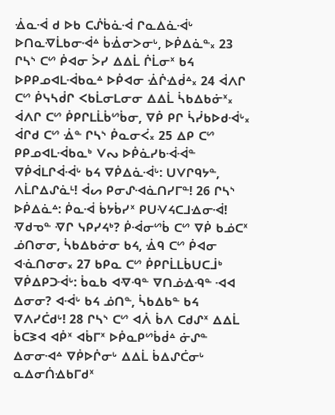ᐐᓇᐙ ᑯ ᐅᑲ ᑕᔒᑳᓈᐙ ᒋᓇᐃᓈᐙᒡ ᐅᑎᓇᐌᒫᑲᓂᐙᐞ ᑳᐐᓂᐳᓂᒡ, ᐅᑮᐃᓈᓐ᙮ 23 ᒋᓴᔅ ᑕᔥ ᑮᐊᓂ ᐴᓯ ᐃᐃᒫ ᒌᒫᓂᕽ ᑲᔦ ᐅᑭᑭᓄᐊᒪᐙᑲᓇᐞ ᐅᑮᐊᓂ ᐐᒌᐎᑰᐞ᙮ 24 ᐋᐱᒋ ᑕᔥ ᑮᓭᓴᑰᒋ ᐸᑲᒫᓂᒪᓂᓂ ᐃᐃᒫ ᓵᑲᐃᑲᓃᕽ᙮ ᐋᐱᒋ ᑕᔥ ᑮᑭᒋᒪᒫᑳᔥᑳᓂ, ᐁᑮ ᑭᒋ ᓵᓰᑲᐅᑯᐙᒡ᙮ ᐋᒋᑯ ᑕᔥ ᐐᓐ ᒋᓴᔅ ᑮᓇᓂᐹ᙮ 25 ᐃᑭ ᑕᔥ ᑭᑭᓄᐊᒪᐙᑲᓇᒃ ᐯᔓ ᐅᑮᓈᓯᑲᐙᐙᓐ ᐁᑮᐋᒪᒋᐋᐙᒡ ᑲᔦ ᐁᑮᐃᓈᐙᒡ: ᑌᐯᒋᑫᔭᓐ, ᐱᒫᒋᐃᔑᓈᒻ! ᐋᔕ ᑭᓂᔑᐗᓈᑎᓯᒥᓐ! 26 ᒋᓴᔅ ᐅᑮᐃᓈᐞ: ᑮᓇᐙ ᑳᔭᑳᓯᕽ ᑭᑌᐺᔦᑕᒧᐎᓂᐙ! ᐌᑯᓀᓐ ᐌᒋ ᓭᑭᓯᔦᒃ? ᑮᐙᓂᔥᑳ ᑕᔥ ᐁᑮ ᑲᓅᑕᕽ ᓅᑎᓂᓂ, ᓵᑲᐃᑲᓃᓂ ᑲᔦ, ᐐᑫ ᑕᔥ ᑮᐊᓂ ᐊᓍᑎᓂᓂ᙮ 27 ᑲᑭᓇ ᑕᔥ ᑮᑭᒋᒫᒪᑳᑌᑕᒨᒃ ᐁᑮᐃᑭᑐᐙᒡ: ᑳᓇᑲ ᐊᐌᑴᓐ ᐁᑎᓅᐎᑴᓐ ᐗᐊ ᐃᓂᓂ? ᐊᐙᒡ ᑲᔦ ᓅᑎᓐ, ᓵᑲᐃᑲᓐ ᑲᔦ ᐁᐱᓯᑖᑯᒡ! 28 ᒋᓴᔅ ᑕᔥ ᐊᐲ ᑳᐱ ᑕᑯᔑᕽ ᐃᐃᒫ ᑳᑕᕒᐊ ᐊᑮᕽ ᐊᑳᒥᕽ ᐅᑮᓇᑭᔥᑳᑰᐞ ᓃᔑᓐ ᐃᓂᓂᐗᐞ ᐁᑮᐅᒌᓂᒡ ᐃᐃᒫ ᑳᐃᔑᑖᓂᒡ ᓇᐃᓂᑏᐎᑲᒥᑯᕽ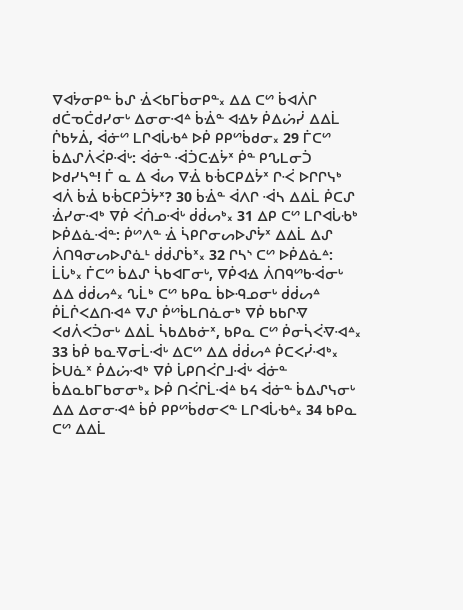ᐁᐊᔮᓂᑭᓐ ᑳᔑ ᐐᐸᑲᒥᑳᓂᑭᓐ᙮ ᐃᐃ ᑕᔥ ᑳᐊᐲᒋ ᑯᑖᓀᑖᑯᓯᓂᒡ ᐃᓂᓂᐗᐞ ᑳᐐᓐ ᐊᐎᔭ ᑮᐃᔖᓰ ᐃᐃᒫ ᒌᑲᔭᐄ, ᐋᓃᔥ ᒪᒋᐊᒑᑾᐞ ᐅᑮ ᑭᑭᔥᑳᑯᓂ᙮ 29 ᒦᑕᔥ ᑳᐃᔑᐲᐹᑭᐙᒡ: ᐋᓃᓐ ᐙᑑᑕᐎᔮᕽ ᑮᓐ ᑭᔐᒪᓂᑑ ᐅᑯᓯᓴᓐ! ᒦ ᓇ ᐃ ᐋᔕ ᐁᐐ ᑲᒀᑕᑭᐃᔮᕽ ᒋᑆ ᐅᒋᒋᓭᒃ ᐊᐲ ᑳᐐ ᑲᒀᑕᑭᑑᔮᕽ? 30 ᑳᐐᓐ ᐋᐱᒋ ᐙᓴ ᐃᐃᒫ ᑮᑕᔑ ᐐᓯᓂᐗᒃ ᐁᑮ ᐹᑏᓄᐙᒡ ᑰᑰᔕᒃ᙮ 31 ᐃᑭ ᑕᔥ ᒪᒋᐊᒑᑾᒃ ᐅᑮᐃᓈᐙᓐ: ᑮᔥᐱᓐ ᐐ ᓵᑭᒋᓂᔕᐅᔑᔮᕽ ᐃᐃᒫ ᐃᔑ ᐲᑎᑫᓂᔕᐅᔑᓈᒻ ᑰᑰᔑᑳᕽ᙮ 32 ᒋᓴᔅ ᑕᔥ ᐅᑮᐃᓈᐞ: ᒫᒑᒃ᙮ ᒦᑕᔥ ᑳᐃᔑ ᓵᑲᐊᒥᓂᒡ, ᐁᑮᐊᐎ ᐲᑎᑫᔥᑲᐙᓂᒡ ᐃᐃ ᑰᑰᔕᐞ᙮ ᔐᒫᒃ ᑕᔥ ᑲᑭᓇ ᑳᐅᑴᓄᓂᒡ ᑰᑰᔕᐞ ᑮᒫᒌᐸᐃᑎᐗᐞ ᐁᔑ ᑮᔥᑳᒪᑎᓈᓂᒃ ᐁᑮ ᑲᑲᒋᐌ ᐸᑯᐲᐸᑑᓂᒡ ᐃᐃᒫ ᓵᑲᐃᑲᓃᕽ, ᑲᑭᓇ ᑕᔥ ᑮᓂᓵᐹᐌᐗᐞ᙮ 33 ᑳᑮ ᑲᓇᐌᓂᒫᐙᒡ ᐃᑕᔥ ᐃᐃ ᑰᑰᔕᐞ ᑮᑕᐸᓰᐗᒃ᙮ ᐆᑌᓈᕽ ᑮᐃᔖᐗᒃ ᐁᑮ ᒑᑭᑎᐹᒋᒧᐙᒡ ᐋᓃᓐ ᑳᐃᓇᑲᒥᑲᓂᓂᒃ᙮ ᐅᑮ ᑎᐹᒋᒫᐙᐞ ᑲᔦ ᐋᓃᓐ ᑳᐃᔑᓭᓂᒡ ᐃᐃ ᐃᓂᓂᐗᐞ ᑳᑮ ᑭᑭᔥᑳᑯᓂᐸᓐ ᒪᒋᐊᒑᑾᐞ᙮ 34 ᑲᑭᓇ ᑕᔥ ᐃᐃᒫ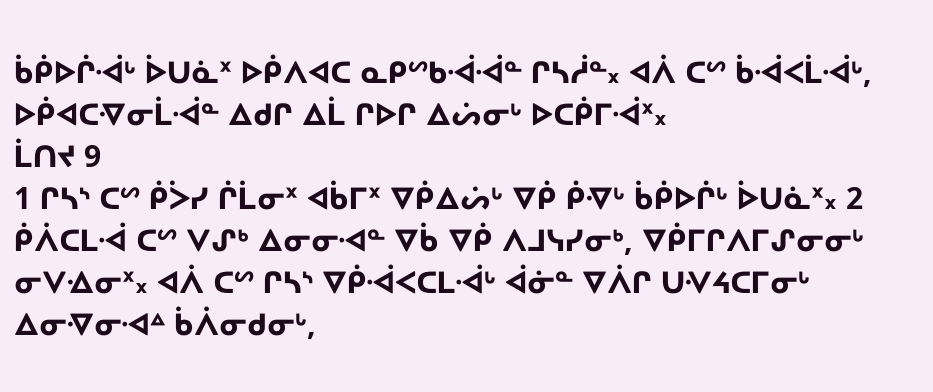ᑳᑮᐅᒌᐙᒡ ᐆᑌᓈᕽ ᐅᑮᐱᐊᑕ ᓇᑭᔥᑲᐙᐙᓐ ᒋᓴᓲᓐ᙮ ᐊᐲ ᑕᔥ ᑳᐙᐸᒫᐙᒡ, ᐅᑮᐊᑕᐌᓂᒫᐙᓐ ᐃᑯᒋ ᐃᒫ ᒋᐅᒋ ᐃᔖᓂᒡ ᐅᑕᑮᒥᐙᕽ᙮
ᒫᑎᔪ 9
1 ᒋᓴᔅ ᑕᔥ ᑮᐴᓯ ᒌᒫᓂᕽ ᐊᑳᒥᕽ ᐁᑮᐃᔖᒡ ᐁᑮ ᑮᐌᒡ ᑳᑮᐅᒌᒡ ᐆᑌᓈᕽ᙮ 2 ᑮᐲᑕᒪᐙ ᑕᔥ ᐯᔑᒃ ᐃᓂᓂᐗᓐ ᐁᑳ ᐁᑮ ᐱᒧᓭᓯᓂᒃ, ᐁᑮᒥᒋᐱᒥᔑᓂᓂᒡ ᓂᐯᐎᓂᕽ᙮ ᐊᐲ ᑕᔥ ᒋᓴᔅ ᐁᑮᐙᐸᑕᒪᐙᒡ ᐋᓃᓐ ᐁᐲᒋ ᑌᐺᔦᑕᒥᓂᒡ ᐃᓂᐌᓂᐗᐞ ᑳᐲᓂᑯᓂᒡ,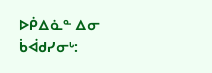ᐅᑮᐃᓈᓐ ᐃᓂ ᑳᐋᑯᓯᓂᒡ: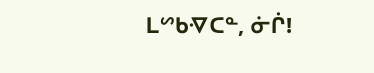ᒪᔥᑲᐌᑕᓐ, ᓃᒌ!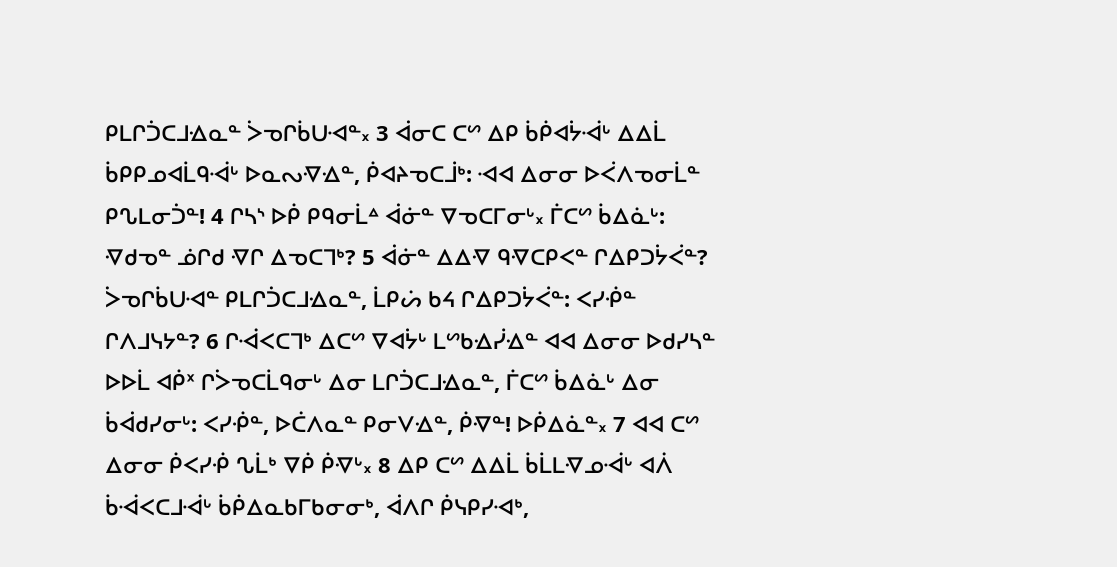ᑭᒪᒋᑑᑕᒧᐎᓇᓐ ᐴᓀᒋᑳᑌᐗᓐ᙮ 3 ᐋᓂᑕ ᑕᔥ ᐃᑭ ᑳᑮᐊᔮᐙᒡ ᐃᐃᒫ ᑳᑭᑭᓄᐊᒫᑫᐙᒡ ᐅᓇᔓᐌᐎᓐ, ᑮᐊᔨᓀᑕᒨᒃ: ᐗᐊ ᐃᓂᓂ ᐅᐹᐱᓀᓂᒫᓐ ᑭᔐᒪᓂᑑᓐ! 4 ᒋᓴᔅ ᐅᑮ ᑭᑫᓂᒫᐞ ᐋᓃᓐ ᐁᓀᑕᒥᓂᒡ᙮ ᒦᑕᔥ ᑳᐃᓈᒡ: ᐌᑯᓀᓐ ᓅᒋᑯ ᐌᒋ ᐃᓀᑕᒣᒃ? 5 ᐋᓃᓐ ᐃᐃᐌ ᑫᐌᑕᑭᐸᓐ ᒋᐃᑭᑐᔮᐹᓐ? ᐴᓀᒋᑳᑌᐗᓐ ᑭᒪᒋᑑᑕᒧᐎᓇᓐ, ᒫᑭᔖ ᑲᔦ ᒋᐃᑭᑐᔮᐹᓐ: ᐸᓯᑸᓐ ᒋᐱᒧᓭᔭᓐ? 6 ᒋᐙᐸᑕᒣᒃ ᐃᑕᔥ ᐁᐊᔮᒡ ᒪᔥᑲᐎᓰᐎᓐ ᐊᐊ ᐃᓂᓂ ᐅᑯᓯᓴᓐ ᐅᐅᒫ ᐊᑮᕽ ᒋᐴᓀᑕᒫᑫᓂᒡ ᐃᓂ ᒪᒋᑑᑕᒧᐎᓇᓐ, ᒦᑕᔥ ᑳᐃᓈᒡ ᐃᓂ ᑳᐋᑯᓯᓂᒡ: ᐸᓯᑸᓐ, ᐅᑖᐱᓇᓐ ᑭᓂᐯᐎᓐ, ᑮᐌᓐ! ᐅᑮᐃᓈᓐ᙮ 7 ᐊᐊ ᑕᔥ ᐃᓂᓂ ᑮᐸᓯᑸ ᔐᒫᒃ ᐁᑮ ᑮᐌᒡ᙮ 8 ᐃᑭ ᑕᔥ ᐃᐃᒫ ᑳᒫᒪᐌᓄᐙᒡ ᐊᐲ ᑳᐙᐸᑕᒧᐙᒡ ᑳᑮᐃᓇᑲᒥᑲᓂᓂᒃ, ᐋᐱᒋ ᑮᓭᑭᓯᐗᒃ,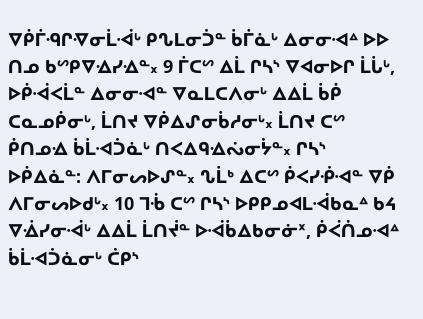ᐁᑮᒦᑴᒋᐌᓂᒫᐙᒡ ᑭᔐᒪᓂᑑᓐ ᑳᒦᓈᒡ ᐃᓂᓂᐗᐞ ᐅᐅ ᑎᓄ ᑲᔥᑭᐁᐎᓯᐎᓐ᙮ 9 ᒦᑕᔥ ᐃᒫ ᒋᓴᔅ ᐁᐊᓂᐅᒋ ᒫᒑᒡ, ᐅᑮᐙᐸᒫᓐ ᐃᓂᓂᐗᓐ ᐁᓇᒪᑕᐱᓂᒡ ᐃᐃᒫ ᑳᑮ ᑕᓇᓄᑮᓂᒡ, ᒫᑎᔪ ᐁᑮᐃᔑᓂᑳᓱᓂᒡ᙮ ᒫᑎᔪ ᑕᔥ ᑮᑎᓄᐎ ᑳᒫᐗᑑᓈᒡ ᑎᐸᐃᑫᐎᔔᓂᔮᓐ᙮ ᒋᓴᔅ ᐅᑮᐃᓈᓐ: ᐱᒥᓂᔕᐅᔑᓐ᙮ ᔐᒫᒃ ᐃᑕᔥ ᑮᐸᓯᑸᐗᓐ ᐁᑮ ᐱᒥᓂᔕᐅᑯᒡ᙮ 10 ᒣᒀ ᑕᔥ ᒋᓴᔅ ᐅᑭᑭᓄᐊᒪᐙᑲᓇᐞ ᑲᔦ ᐁᐐᓯᓂᐙᒡ ᐃᐃᒫ ᒫᑎᔫᓐ ᐅᐙᑳᐃᑲᓂᓃᕽ, ᑮᐹᑏᓄᐗᐞ ᑳᒫᐗᑑᓈᓂᒡ ᑖᑭᔅ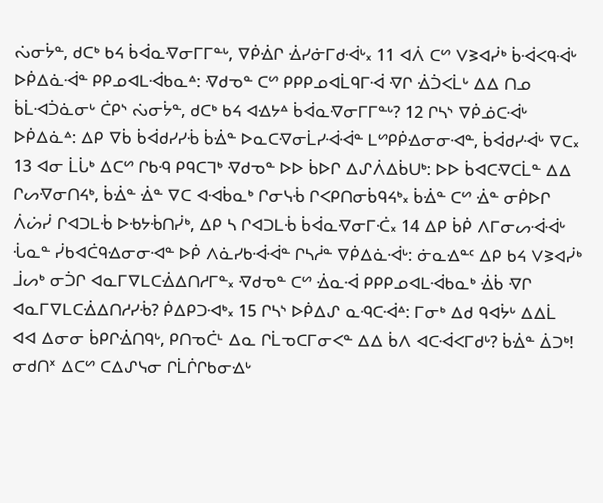ᔔᓂᔮᓐ, ᑯᑕᒃ ᑲᔦ ᑳᐋᓇᐌᓂᒥᒥᓐᒡ, ᐁᑮᐐᒋ ᐐᓯᓃᒥᑯᐙᒡ᙮ 11 ᐊᐲ ᑕᔥ ᐯᕒᐊᓰᒃ ᑳᐙᐸᑫᐙᒡ ᐅᑮᐃᓈᐙᓐ ᑭᑭᓄᐊᒪᐙᑲᓇᐞ: ᐌᑯᓀᓐ ᑕᔥ ᑭᑭᑭᓄᐊᒫᑫᒥᐙ ᐌᒋ ᐐᑑᐸᒫᒡ ᐃᐃ ᑎᓄ ᑳᒫᐗᑑᓈᓂᒡ ᑖᑭᔅ ᔔᓂᔮᓐ, ᑯᑕᒃ ᑲᔦ ᐊᐎᔭᐞ ᑳᐋᓇᐌᓂᒥᒥᓐᒡ? 12 ᒋᓴᔅ ᐁᑮᓅᑕᐙᒡ ᐅᑮᐃᓈᐞ: ᐃᑭ ᐁᑳ ᑳᐋᑯᓯᓯᒀ ᑳᐐᓐ ᐅᓇᑕᐌᓂᒫᓯᐙᐙᓐ ᒪᔥᑭᑮᐎᓂᓂᐗᓐ, ᑳᐋᑯᓯᐙᒡ ᐁᑕ᙮ 13 ᐊᓂ ᒫᒑᒃ ᐃᑕᔥ ᒋᑲᑴ ᑭᑫᑕᒣᒃ ᐌᑯᓀᓐ ᐅᐅ ᑳᐅᒋ ᐃᔑᐲᐃᑳᑌᒃ: ᐅᐅ ᑳᐊᑕᐌᑕᒫᓐ ᐃᐃ ᒋᔕᐌᓂᑎᔦᒃ, ᑳᐐᓐ ᐐᓐ ᐁᑕ ᐊᐗᑳᓇᒃ ᒋᓂᓭᒀ ᒋᐸᑭᑎᓂᑳᑫᔦᒃ᙮ ᑳᐐᓐ ᑕᔥ ᐐᓐ ᓂᑮᐅᒋ ᐲᔖᓰ ᒋᐊᑐᒪᒀ ᐅᑾᔭᒀᑎᓰᒃ, ᐃᑭ ᓴ ᒋᐊᑐᒪᒀ ᑳᐋᓇᐌᓂᒥᑣ᙮ 14 ᐃᑭ ᑳᑮ ᐱᒥᓂᔕᐙᐙᒡ ᒞᓇᓐ ᓰᑲᐊᑖᑫᐎᓂᓂᐗᓐ ᐅᑮ ᐱᓈᓯᑲᐙᐙᓐ ᒋᓴᓲᓐ ᐁᑮᐃᓈᐙᒡ: ᓃᓇᐎᓐᑦ ᐃᑭ ᑲᔦ ᐯᕒᐊᓰᒃ ᒨᔕᒃ ᓂᑑᒋ ᐊᓇᒥᐁᒪᑕᐐᐃᑎᓱᒥᓐ᙮ ᐌᑯᓀᓐ ᑕᔥ ᐐᓇᐙ ᑭᑭᑭᓄᐊᒪᐙᑲᓇᒃ ᐐᑳ ᐌᒋ ᐊᓇᒥᐁᒪᑕᐐᐃᑎᓱᓯᒀ? ᑮᐃᑭᑐᐗᒃ᙮ 15 ᒋᓴᔅ ᐅᑮᐃᔑ ᓇᑴᑕᐙᐞ: ᒥᓂᒃ ᐃᑯ ᑫᐊᔮᒡ ᐃᐃᒫ ᐊᐊ ᐃᓂᓂ ᑳᑭᒋᐐᑎᑫᒡ, ᑭᑎᓀᑖᒻ ᐃᓇ ᒋᒫᓀᑕᒥᓂᐸᓐ ᐃᐃ ᑳᐱ ᐊᑕᐙᐸᒥᑯᒡ? ᑳᐐᓐ ᐄᑐᒃ! ᓂᑯᑎᕽ ᐃᑕᔥ ᑕᐃᔑᓭᓂ ᒋᒫᒌᒋᑲᓂᐎᒡ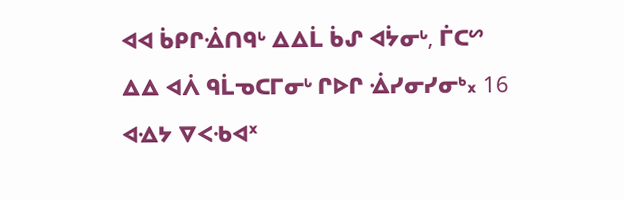ᐊᐊ ᑳᑭᒋᐐᑎᑫᒡ ᐃᐃᒫ ᑳᔑ ᐊᔮᓂᒡ, ᒦᑕᔥ ᐃᐃ ᐊᐲ ᑫᒫᓀᑕᒥᓂᒡ ᒋᐅᒋ ᐐᓯᓂᓯᓂᒃ᙮ 16 ᐊᐎᔭ ᐁᐸᑾᐊᕽ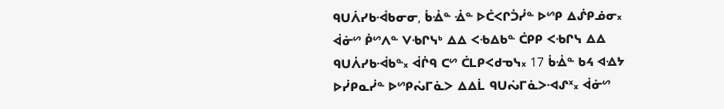ᑫᑌᐲᓯᑲᐙᑲᓂᓂ, ᑳᐐᓐ ᐐᓐ ᐅᑖᐸᒋᑑᓰᓐ ᐅᔥᑭ ᐃᔒᑭᓅᓂ᙮ ᐋᓃᔥ ᑮᔥᐱᓐ ᐯᑾᒋᓭᒃ ᐃᐃ ᐸᑾᐃᑲᓐ ᑖᑭᑭ ᐸᑾᒋᓭ ᐃᐃ ᑫᑌᐲᓯᑲᐙᑲᓐ᙮ ᐋᒌᑫ ᑕᔥ ᑖᒪᑭᐸᑯᓀᓭ᙮ 17 ᑳᐐᓐ ᑲᔦ ᐊᐎᔭ ᐅᓰᑭᓇᓰᓐ ᐅᔥᑭᔔᒥᓈᐳ ᐃᐃᒫ ᑫᑌᔔᒥᓈᐳᐗᔑᕽ᙮ ᐋᓃᔥ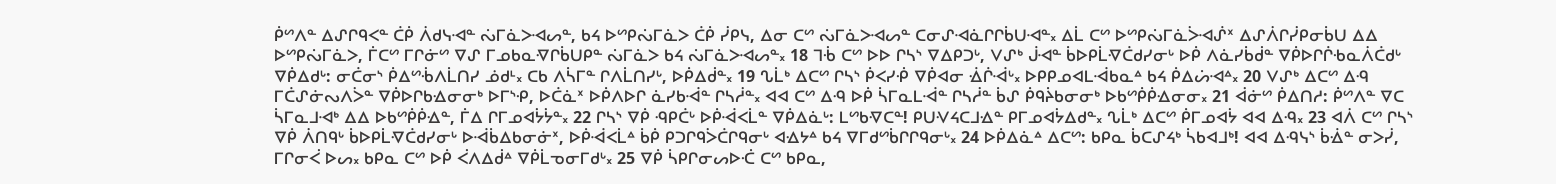ᑮᔥᐱᓐ ᐃᔑᒋᑫᐸᓐ ᑖᑮ ᐲᑯᓭᐗᓐ ᔔᒥᓈᐳᐗᔕᓐ, ᑲᔦ ᐅᔥᑭᔔᒥᓈᐳ ᑖᑮ ᓰᑭᓭ, ᐃᓂ ᑕᔥ ᔔᒥᓈᐳᐗᔕᓐ ᑕᓂᔑᐗᓈᒋᒋᑳᑌᐗᓐ᙮ ᐃᒫ ᑕᔥ ᐅᔥᑭᔔᒥᓈᐴᐗᔒᕽ ᐃᔑᐲᒋᓰᑭᓂᑳᑌ ᐃᐃ ᐅᔥᑭᔔᒥᓈᐳ, ᒦᑕᔥ ᒥᒋᓃᔥ ᐁᔑ ᒥᓄᑲᓇᐌᒋᑳᑌᑭᓐ ᔔᒥᓈᐳ ᑲᔦ ᔔᒥᓈᐳᐗᔕᓐ᙮ 18 ᒣᒀ ᑕᔥ ᐅᐅ ᒋᓴᔅ ᐁᐃᑭᑐᒡ, ᐯᔑᒃ ᒎᐗᓐ ᑳᐅᑭᒫᐌᑖᑯᓯᓂᒡ ᐅᑮ ᐱᓈᓯᑳᑰᓐ ᐁᑮᐅᒋᒌᑾᓇᐲᑖᑯᒡ ᐁᑮᐃᑯᒡ: ᓂᑖᓂᔅ ᑮᐃᔥᒀᐱᒫᑎᓯ ᓅᑯᒻ᙮ ᑕᑲ ᐱᓵᒥᓐ ᒋᐱᒫᑎᓯᒡ, ᐅᑮᐃᑰᓐ᙮ 19 ᔐᒫᒃ ᐃᑕᔥ ᒋᓴᔅ ᑮᐸᓯᑸ ᐁᑮᐊᓂ ᐐᒌᐙᒡ᙮ ᐅᑭᑭᓄᐊᒪᐙᑲᓇᐞ ᑲᔦ ᑮᐃᔖᐗᐞ᙮ 20 ᐯᔑᒃ ᐃᑕᔥ ᐃᑴ ᒥᑖᔑᓃᔓᐱᐴᓐ ᐁᑮᐅᒋᑲᐎᓂᓂᒃ ᐅᒥᔅᑶ, ᐅᑖᓈᕽ ᐅᑮᐱᐅᒋ ᓈᓯᑲᐙᓐ ᒋᓴᓲᓐ᙮ ᐊᐊ ᑕᔥ ᐃᑴ ᐅᑮ ᓵᒥᓇᒪᐙᓐ ᒋᓴᓲᓐ ᑳᔑ ᑮᑫᔩᑲᓂᓂᒃ ᐅᑲᔥᑮᑮᐎᓂᓂ᙮ 21 ᐋᓃᔥ ᑮᐃᑎᓱ: ᑮᔥᐱᓐ ᐁᑕ ᓵᒥᓇᒧᐗᒃ ᐃᐃ ᐅᑲᔥᑮᑮᐎᓐ, ᒦᐃ ᒋᒥᓄᐊᔮᔮᓐ᙮ 22 ᒋᓴᔅ ᐁᑮ ᑴᑭᑖᒡ ᐅᑮᐙᐸᒫᓐ ᐁᑮᐃᓈᒡ: ᒪᔥᑲᐌᑕᓐ! ᑭᑌᐺᔦᑕᒧᐎᓐ ᑭᒥᓄᐊᔮᐃᑯᓐ᙮ ᔐᒫᒃ ᐃᑕᔥ ᑮᒥᓄᐊᔮ ᐊᐊ ᐃᑴ᙮ 23 ᐊᐲ ᑕᔥ ᒋᓴᔅ ᐁᑮ ᐲᑎᑫᒡ ᑳᐅᑭᒫᐌᑖᑯᓯᓂᒡ ᐅᐙᑳᐃᑲᓂᓃᕽ, ᐅᑮᐙᐸᒫᐞ ᑳᑮ ᑭᑐᒋᑫᐴᑖᒋᑫᓂᒡ ᐊᐎᔭᐞ ᑲᔦ ᐁᒥᑯᔥᑳᒋᒋᑫᓂᒡ᙮ 24 ᐅᑮᐃᓈᐞ ᐃᑕᔥ: ᑲᑭᓇ ᑳᑕᔑᔦᒃ ᓵᑲᐊᒧᒃ! ᐊᐊ ᐃᑴᓭᔅ ᑳᐐᓐ ᓂᐳᓰ, ᒥᒋᓂᐹ ᐅᔕ᙮ ᑲᑭᓇ ᑕᔥ ᐅᑮ ᐹᐱᐃᑰᐞ ᐁᑮᒫᓀᓂᒥᑯᒡ᙮ 25 ᐁᑮ ᓵᑭᒋᓂᔕᐅᑣ ᑕᔥ ᑲᑭᓇ,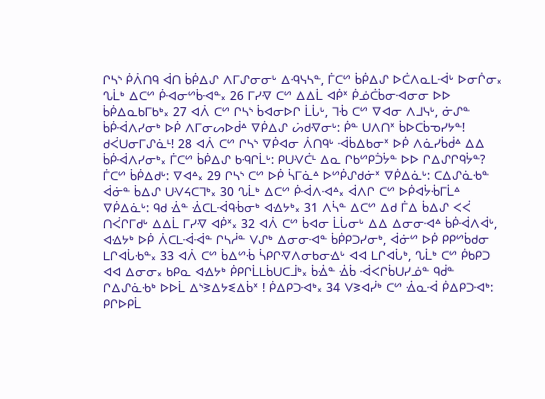ᒋᓴᔅ ᑮᐲᑎᑫ ᐋᑎ ᑳᑮᐃᔑ ᐱᒥᔑᓂᓂᒡ ᐃᑴᓭᓴᓐ, ᒦᑕᔥ ᑳᑮᐃᔑ ᐅᑖᐱᓇᒪᐙᒡ ᐅᓂᒌᓂ᙮ ᔐᒫᒃ ᐃᑕᔥ ᑮᐗᓂᔥᑳᐗᓐ᙮ 26 ᒥᓯᐌ ᑕᔥ ᐃᐃᒫ ᐊᑮᕽ ᑮᓅᑖᑳᓂᐗᓂᓂ ᐅᐅ ᑳᑮᐃᓇᑲᒥᑲᒃ᙮ 27 ᐊᐲ ᑕᔥ ᒋᓴᔅ ᑳᐊᓂᐅᒋ ᒫᒑᒡ, ᒣᒀ ᑕᔥ ᐁᐊᓂ ᐱᒧᓭᒡ, ᓃᔑᓐ ᑳᑮᐙᐱᓯᓂᒃ ᐅᑮ ᐱᒥᓂᔕᐅᑰᐞ ᐁᑮᐃᔑ ᔖᑯᐌᓂᒡ: ᑮᓐ ᑌᐱᑎᕽ ᑳᐅᑕᑳᓀᓯᔭᓐ! ᑯᐹᑌᓂᒥᔑᓈᒻ! 28 ᐊᐲ ᑕᔥ ᒋᓴᔅ ᐁᑮᐊᓂ ᐲᑎᑫᒡ ᐙᑳᐃᑲᓂᕽ ᐅᑮ ᐱᓈᓯᑳᑰᐞ ᐃᐃ ᑳᑮᐙᐱᓯᓂᒃ᙮ ᒦᑕᔥ ᑳᑮᐃᔑ ᑲᑴᒋᒫᒡ: ᑭᑌᐺᑖᒻ ᐃᓇ ᒋᑲᔥᑭᑑᔮᓐ ᐅᐅ ᒋᐃᔑᒋᑫᔮᓐ? ᒦᑕᔥ ᑳᑮᐃᑯᒡ: ᐁᐊᐞ᙮ 29 ᒋᓴᔅ ᑕᔥ ᐅᑮ ᓵᒥᓈᐞ ᐅᔥᑮᔑᑯᓃᕽ ᐁᑮᐃᓈᒡ: ᑕᐃᔑᓈᑾᓐ ᐋᓃᓐ ᑳᐃᔑ ᑌᐺᔦᑕᒣᒃ᙮ 30 ᔐᒫᒃ ᐃᑕᔥ ᑮᐙᐱᐗᐞ᙮ ᐋᐱᒋ ᑕᔥ ᐅᑮᐊᔮᒀᒥᒫᐞ ᐁᑮᐃᓈᒡ: ᑫᑯ ᐐᓐ ᐐᑕᒪᐙᑫᒀᓂᒃ ᐊᐎᔭᒃ᙮ 31 ᐱᓵᓐ ᐃᑕᔥ ᐃᑯ ᒦᐃ ᑳᐃᔑ ᐸᐹ ᑎᐹᒋᒥᑯᒡ ᐃᐃᒫ ᒥᓯᐌ ᐊᑮᕽ᙮ 32 ᐊᐲ ᑕᔥ ᑳᐊᓂ ᒫᒑᓂᒡ ᐃᐃ ᐃᓂᓂᐗᐞ ᑳᑮᐙᐱᐋᒡ, ᐊᐎᔭᒃ ᐅᑮ ᐲᑕᒪᐙᐙᓐ ᒋᓴᓲᓐ ᐯᔑᒃ ᐃᓂᓂᐗᓐ ᑳᑮᑭᑐᓯᓂᒃ, ᐋᓃᔥ ᐅᑮ ᑭᑭᔥᑳᑯᓂ ᒪᒋᐊᒑᑾᓐ᙮ 33 ᐊᐲ ᑕᔥ ᑳᐃᔥᒀ ᓵᑭᒋᐌᐱᓂᑲᓂᐎᒡ ᐊᐊ ᒪᒋᐊᒑᒃ, ᔐᒫᒃ ᑕᔥ ᑮᑲᑭᑐ ᐊᐊ ᐃᓂᓂ᙮ ᑲᑭᓇ ᐊᐎᔭᒃ ᑮᑭᒋᒫᒪᑳᑌᑕᒨᒃ᙮ ᑳᐐᓐ ᐐᑳ ᐙᐸᒋᑳᑌᓯᓅᓐ ᑫᑰᓐ ᒋᐃᔑᓈᑾᒃ ᐅᐅᒫ ᐃᔅᕒᐃᔭᓬᐃᑳᕽ ! ᑮᐃᑭᑐᐗᒃ᙮ 34 ᐯᕒᐊᓰᒃ ᑕᔥ ᐐᓇᐙ ᑮᐃᑭᑐᐗᒃ: ᑭᒋᐅᑭᒫ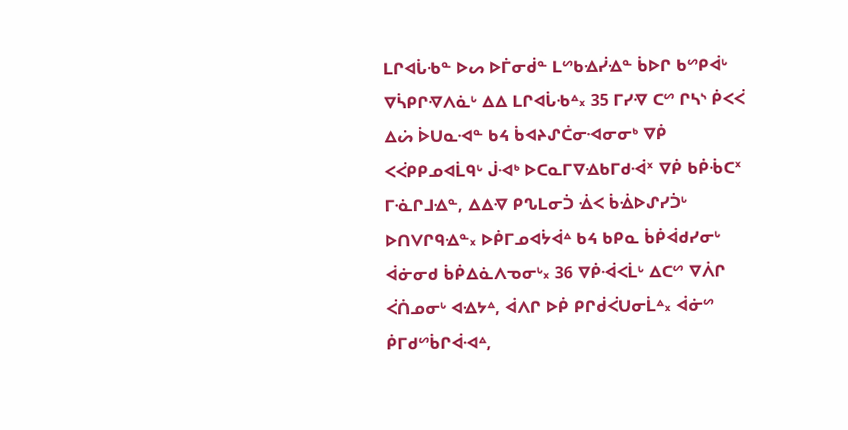ᒪᒋᐊᒑᑾᓐ ᐅᔕ ᐅᒦᓂᑰᓐ ᒪᔥᑲᐎᓰᐎᓐ ᑳᐅᒋ ᑲᔥᑭᐋᒡ ᐁᓵᑭᒋᐌᐱᓈᒡ ᐃᐃ ᒪᒋᐊᒑᑾᐞ᙮ 35 ᒥᓯᐌ ᑕᔥ ᒋᓴᔅ ᑮᐸᐹ ᐃᔖ ᐆᑌᓇᐗᓐ ᑲᔦ ᑳᐊᔨᔑᑖᓂᐗᓂᓂᒃ ᐁᑮ ᐸᐹᑭᑭᓄᐊᒫᑫᒡ ᒎᐗᒃ ᐅᑕᓇᒥᐁᐎᑲᒥᑯᐙᕽ ᐁᑮ ᑲᑮᒀᑕᕽ ᒥᓍᒋᒧᐎᓐ, ᐃᐃᐌ ᑭᔐᒪᓂᑑ ᐐᐸ ᑳᐐᐅᔑᓯᑑᒡ ᐅᑎᐯᒋᑫᐎᓐ᙮ ᐅᑮᒥᓄᐊᔮᐋᐞ ᑲᔦ ᑲᑭᓇ ᑳᑮᐋᑯᓯᓂᒡ ᐋᓃᓂᑯ ᑳᑮᐃᓈᐱᓀᓂᒡ᙮ 36 ᐁᑮᐙᐸᒫᒡ ᐃᑕᔥ ᐁᐲᒋ ᐹᑏᓄᓂᒡ ᐊᐎᔭᐞ, ᐋᐱᒋ ᐅᑮ ᑭᒋᑰᐹᑌᓂᒫᐞ᙮ ᐋᓃᔥ ᑮᒥᑯᔥᑳᒋᐋᐗᐞ,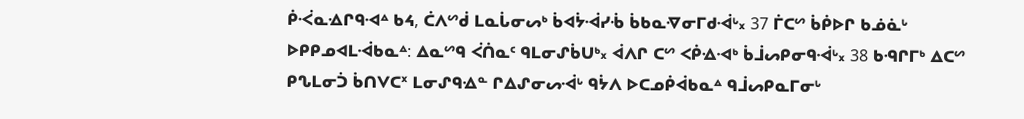ᑮᑆᓇᐎᒋᑫᐗᐞ ᑲᔦ, ᑖᐱᔥᑰ ᒪᓇᒑᓂᔕᒃ ᑳᐊᔮᐙᓯᒀ ᑳᑲᓇᐌᓂᒥᑯᐙᒡ᙮ 37 ᒦᑕᔥ ᑳᑮᐅᒋ ᑲᓅᓈᒡ ᐅᑭᑭᓄᐊᒪᐙᑲᓇᐞ: ᐃᓇᔥᑫ ᐹᑏᓇᑦ ᑫᒪᓂᔑᑳᑌᒃ᙮ ᐋᐱᒋ ᑕᔥ ᐸᑮᐎᐗᒃ ᑳᒨᔕᑭᓂᑫᐙᒡ᙮ 38 ᑲᑴᒋᒥᒃ ᐃᑕᔥ ᑭᔐᒪᓂᑑ ᑳᑎᐯᑕᕽ ᒪᓂᔑᑫᐎᓐ ᒋᐃᔑᓂᔕᐙᒡ ᑫᔮᐱ ᐅᑕᓄᑮᐋᑲᓇᐞ ᑫᒨᔕᑭᓇᒥᓂᒡ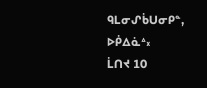ᑫᒪᓂᔑᑳᑌᓂᑭᓐ, ᐅᑮᐃᓈᐞ᙮
ᒫᑎᔪ 10